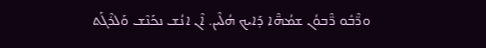ܘܪ̈ܶܒܽܘ ܪ̈ܶܒܘܳܢ ܫܡܳܗ̈ܶܐ ܕܰܐܝܟ ܗܳܠܶܝܢ. ܐܶܢ ܐܢܳܫ ܢܟܰܢܶܫ ܘܰܠܪܶܓܰܬ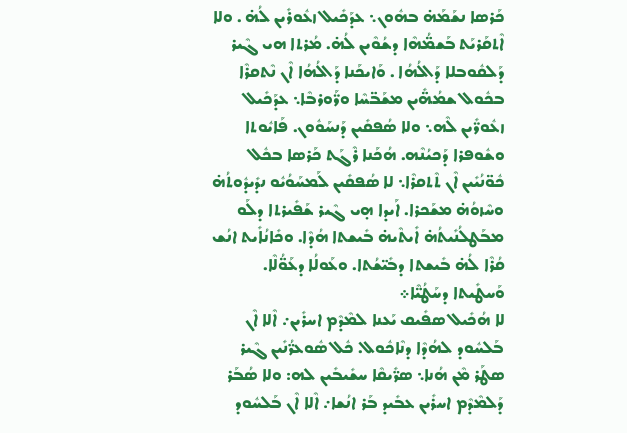ܟܰܪܣܐ ܢܫܰܡܰܗ̇ ܒܗܽܘܢ܆ ܥܕܰܟܺܝܠ ܙܥܽܘܪܺܝܢ ܠܳܗ̇ . ܘܠܐ ܐܶܬܩܰܪܝܰܬ ܒܰܫܡ̈ܳܗܶܐ ܕܫܳܘܶܝܢ ܠܳܗ̇. ܡܳܪܬܐ ܗܝ ܓܶܝܪ ܕܰܠܩܽܘܒܠܐ ܕܰܐܠܳܗܳܐ . ܘܰܐܝܟܰܢܐ ܕܰܐܠܳܗܳܐ ܐܶܢ ܢܶܬܩܪܶܐ ܒܟܽܘܠ ܫܡܳܗ̈ܺܝܢ ܡܫܰܒ̈ܚܶܐ ܘܪ̈ܰܘܪܒܶܐ܆ ܥܕܰܟܺܝܠ ܙܥܽܘܪ̈ܺܝܢ ܠܶܗ܆ ܘܠܐ ܣܳܦܩܺܝܢ ܕܰܢܚܰܘܽܘܢ. ܦܰܐܝܽܘܬܐ ܘܫܽܘܦܪܐ ܕܰܟܝܳܢܶܗ. ܗܳܟܰܢܐ ܪܶܓܰܬ ܟܰܪܣܐ ܒܟܽܠ ܟܽܘ̈ܢܳܝܺܝܢ ܐܶܢ ܬܶܬܩܪܶܐ܆ ܠܐ ܣܳܦܩܺܝܢ ܠܰܡܚܰܘܳܝܽܘ ܢܕܺܝܕܽܘܬܳܗ̇ ܘܚܶܙܘܳܗ̇ ܡܫܰܟܪܐ. ܐܰܝܕܐ ܗ̣ܝ ܓܶܝܪ ܫܰܦܺܝܪܬܐ ܕܠܰܘ ܡܒܰܛܠܳܢܺܝܬܳܗ̇ ܐܺܝܬܶܝܗ̇ ܒܺܝܫܬܐ ܗܳܕܶܐ. ܘܟܺܐܢܳܐܺܝܬ ܐܢܳܫ ܩܳܪܶܐ ܠܳܗ̇ ܒܺܝܫܬܐ ܕܒܺܝ̈ܫܳܬܐ. ܘܥܰܘܠܳܐ ܕܥܰܘ̈ܳܠܶܐ. ܘܰܚܛܺܝܬܐ ܕܚܰܛܳܝ̈ܶܐ܀
ܠܐ ܗܳܟܺܝܠ ܣܦܺܝܩ ܝܰܥܢܐ ܠܡܶܕܶܡ ܐܚܪܺܝܢ܇ ܐܶܠܐ ܐܶܢ ܒܰܠܚܽܘܕ ܠܗܳܕܶܐ ܕܢܶܐܟܽܘܠ. ܟܽܠ ܣܽܘܥܪ̈ܳܢܺܝܢ ܓܶܝܪ ܣܛܰܪ ܡܶܢ ܗܳܢܐ܆ ܣܪ̈ܺܝܩܶܐ ܚܫܺܝܒܺܝܢ ܠܗ: ܘܠܐ ܣܳܒܰܪ ܕܰܠܡܶܕܶܡ ܐܚܪܺܝܢ ܥܒܺܝܕ ܒܰܪ ܐܢܳܫܐ܇ ܐܶܠܐ ܐܶܢ ܒܰܠܚܽܘܕ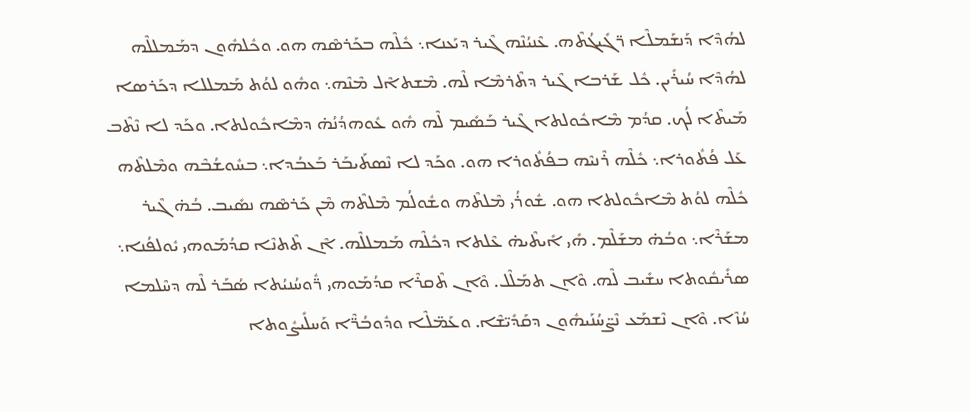ܠܗܳܕܶܐ ܕܰܢܫܰܡܠܶܐ ܪ̈ܓܺܝܓܳܬܶܗ. ܥܶܢܝܳܢܶܗ ܓܶܝܪ ܕܝܰܥܢܐ܆ ܟܽܠܶܗ ܒܟܰܪܣܶܗ ܗܘ. ܘܟܽܠܗܽܘܢ ܕܡܰܡܠܠܶܗ ܠܗܳܕܶܐ ܚܳܝܪܺܝܢ. ܟܽܠ ܫܰܪܒܐ ܓܶܝܪ ܕܬܶܪܡܶܐ ܠܶܗ. ܡܶܫܬܐܶܠ ܡܶܢܶܗ܆ ܘܗܽܘ ܠܘܳܬ ܡܰܡܠܠܐ ܕܟܰܪܣܐ ܡܰܝܬܶܐ ܠܳܟ. ܩܕܳܡ ܡܶܐܟܽܘܠܬܐ ܓܶܝܪ ܒܰܣܺܝܡ ܠܶܗ ܗܽܘ ܥܽܘܗܕܳܢܳܗ̇ ܕܡܶܐܟܽܘܠܬܐ. ܘܟܰܕ ܠܐ ܢܶܬܶܒ ܥܰܠ ܦܳܬܽܘܪܐ܆ ܟܽܠܶܗ ܪܶܢܝܶܗ ܒܦܳܬܽܘܪܐ ܗܘ. ܘܟܰܕ ܠܐ ܢܶܣܬܰܝܒܰܪ ܒܰܥܒܳܕܐ܆ ܒܚܽܘܫܳܒܶܗ ܘܡܶܠܬܶܗ ܟܽܠܶܗ ܠܘܳܬ ܡܶܐܟܽܘܠܬܐ ܗܘ. ܫܽܘܪܳܝ ܡܶܠܬܶܗ ܘܫܽܘܠܳܡ ܡܶܠܬܶܗ ܡܶܢ ܟܰܪܣܶܗ ܢܣܺܝܒ. ܒܳܗ̇ ܓܶܝܪ ܡܫܰܪܶܐ܆ ܘܒܳܗ̇ ܡܫܰܠܶܡ. ܗܺܝ ܐܺܝܬܶܝܗ̇ ܥܶܠܬܐ ܕܟܽܠܶܗ ܡܰܡܠܠܶܗ. ܐܶܢ ܬܶܬܢܶܐ ܩܕܳܡܰܘܗܝ ܝܽܘܠܦܳܢܐ܆ ܣܪܺܝܩܽܘܬܐ ܚܫܺܝܒ ܠܶܗ. ܘܶܐܢ ܬܡܰܠܶܠ. ܘܶܐܢ ܬܶܩܪܶܐ ܩܕܳܡܰܘܗܝ ܪ̈ܽܘܚܳܢܝܳܬܐ ܣܳܒܰܪ ܠܶܗ ܕܚܶܠܡܐ ܚܳܙܶܐ. ܘܶܐܢ ܢܶܫܡܰܥ ܢܶܨ̈ܚܳܢܰܝܗܽܘܢ ܕܩܰܕܺܝ̈ܫܶܐ. ܘܥܰܡ̈ܠܶܐ ܘܕܽܘܒܳܪ̈ܶܐ ܘܰܚܠܺܝܨܽܘܬܐ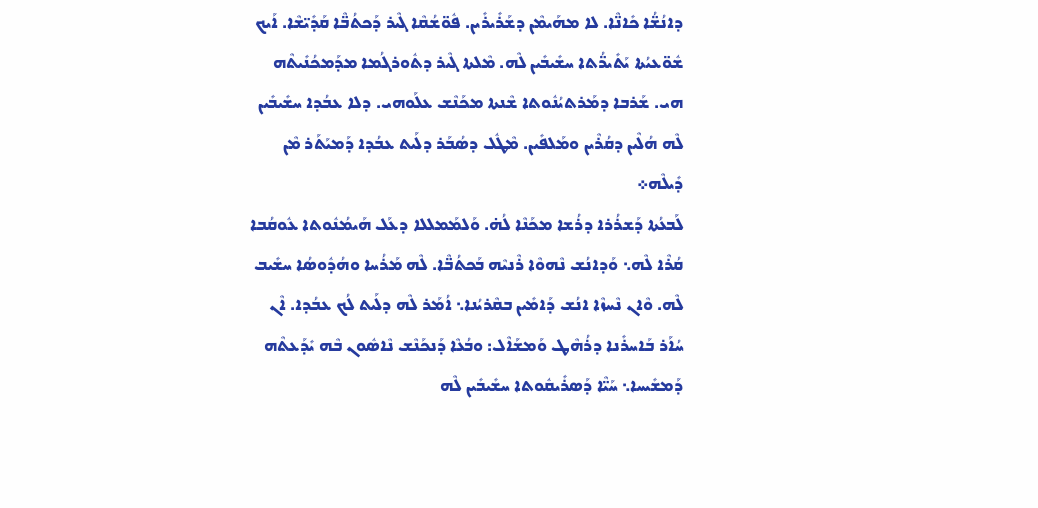ܕܐܢܳܫ̈ܳܐ ܟܺܐܢ̈ܶܐ. ܠܐ ܡܗܰܝܡܶܢ ܕܫܰܪܺܝܪܺܝܢ. ܦܽܘ̈ܫܳܩܶܐ ܓܶܝܪ ܕܰܟܬܳܒ̈ܶܐ ܩܰܕܺܝ̈ܫܶܐ. ܐܰܝܟ ܫܽܘ̈ܥܝܳܬܐ ܝܰܬܺܝܖ̈ܳܬܐ ܚܫܺܝܒܺܝܢ ܠܶܗ. ܡܶܠܬܐ ܓܶܝܪ ܕܬܽܘܪܓܳܡܐ ܡܕܰܡܟܳܢܺܝܬܶܗ ܗܝ. ܫܰܪܒܐ ܕܡܰܪܬܝܳܢܽܘܬܐ ܫܶܢܬܐ ܡܟܰܢܶܫ ܥܠܰܘܗܝ. ܕܠܐ ܥܒܳܕܐ ܚܫܺܝܒܺܝܢ ܠܶܗ ܗܳܠܶܝܢ ܕܩܳܪܶܝܢ ܘܡܰܠܦܺܝܢ. ܡܶܛܽܠ ܕܣܳܒܰܪ ܕܠܰܝܬ ܥܒܳܕܐ ܕܰܡܝܰܬܰܪ ܡܶܢ ܕܺܝܠܶܗ܀
ܠܰܒܥܳܬܐ ܕܰܫܪܳܪܐ ܕܪܳܫܐ ܡܟܰܢܶܐ ܠܳܗ̇. ܘܰܠܡܰܡܠܠܐ ܕܥܰܠ ܗܰܝܡܳܢܽܘܬܐ ܥܽܘܩܳܒܐ ܩܳܪܶܐ ܠܶܗ܆ ܘܰܕܐܢܳܫ ܢܶܗܘܶܐ ܪܶܢܝܶܗ ܒܰܟܬܳܒ̈ܶܐ. ܠܶܗ ܡܰܪܳܚܐ ܘܗܳܕܽܘܣܳܐ ܚܫܺܝܒ ܠܶܗ. ܘܶܐܢ ܢܶܚܙܶܐ ܐܢܳܫ ܕܰܐܡܺܝܢ ܒܩܶܪܝܳܢܐ܆ ܐܳܡܰܪ ܠܶܗ ܕܠܰܝܬ ܠܳܟ ܥܒܳܕܐ. ܐܶܢ ܚܳܐܰܪ ܒܰܐܚܪܺܢܐ ܕܪܳܗܶܛ ܘܰܡܫܰܐܶܠ: ܘܒܳܥܶܐ ܕܰܢܟܰܢܶܫ ܢܶܐܣܽܘܢ ܒܶܗ ܝܺܕܰܥܬܶܗ ܕܰܡܫܺܝܚܐ܆ ܚܰܝ̈ܶܐ ܕܰܣܪܺܝܩܽܘܬܐ ܚܫܺܝܒܺܝܢ ܠܶܗ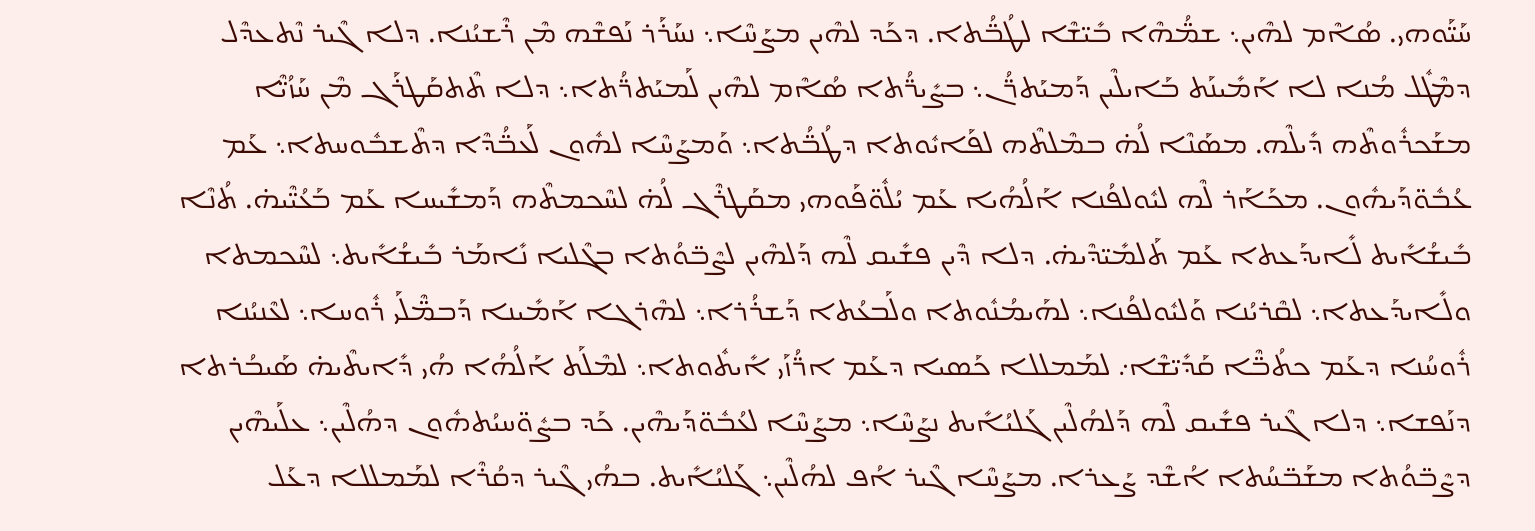ܚܰܝ̈ܰܘܗܝ. ܣܳܐܶܡ ܠܗܶܝܢ܆ ܫܡ̈ܳܗܶܐ ܒܺܝ̈ܫܶܐ ܠܛܳܒ̈ܳܬܐ. ܕܟܰܕ ܠܗܶܝܢ ܡܨܰܚܶܐ܆ ܢܚܰܪܰܪ ܢܰܦܫܶܗ ܡܶܢ ܪܶܫܝܳܢܐ. ܕܠܐ ܓܶܝܪ ܢܶܬܥܕܶܠ ܕܡܶܛܽܠ ܡܳܢܐ ܠܐ ܐܰܡܺܝܢܰܬ ܒܰܐܝܠܶܝܢ ܕܰܡܝܰܬܪ̈ܳܢ܆ ܒܨܺܝܪ̈ܳܬܐ ܣܳܐܶܡ ܠܗܶܝܢ ܠܰܡܝܰܬܪ̈ܳܬܐ܆ ܕܠܐ ܬܶܬܩܰܛܪܰܓ ܡܶܢ ܚܰܙܳܝ̈ܶܐ ܡܫܰܟܪܽܘܬܶܗ ܕܺܝܠܶܗ. ܡܣܰܢܶܐ ܠܳܗ̇ ܒܡܶܠܬܶܗ ܠܦܰܐܝܽܘܬܐ ܕܛܳܒ̈ܳܬܐ܆ ܘܰܡܨܰܚܶܐ ܠܗܽܘܢ ܠܰܥܒ̈ܳܕܶܐ ܕܬܶܫܒܽܘܚܬܐ܆ ܥܰܡ ܥܳܒܽܘ̈ܕܰܝܗܽܘܢ. ܡܟܰܐܰܪ ܠܶܗ ܠܝܽܘܠܦܳܢܐ ܐܰܠܳܗܳܝܐ ܥܰܡ ܝܳܠܽܘ̈ܦܰܘܗܝ ܡܩܰܛܪܶܓ ܠܳܗ̇ ܠܚܶܟܡܬܶܗ ܕܰܡܫܺܝܚܐ ܥܰܡ ܒܰܥܳܝ̈ܶܝܗ̇. ܬܳܢܶܐ ܒܺܝܫܳܐܺܝܬ ܠܺܐܝܕܰܥܬܐ ܥܰܡ ܬܰܠܡܺܝ̈ܕܶܝܗ̇. ܕܠܐ ܕܶܝܢ ܦܫܺܝܩ ܠܶܗ ܕܰܠܗܶܝܢ ܠܨܶܒ̈ܘܳܬܐ ܒܓܶܠܝܐ ܢܺܐܡܰܪ ܒܺܝܫܳܐܺܝܬ܆ ܠܚܶܟܡܬܐ ܘܠܺܐܝܕܰܥܬܐ܆ ܠܩܶܪܝܳܢܐ ܘܰܠܝܽܘܠܦܳܢܐ܆ ܠܗܰܝܡܳܢܽܘܬܐ ܘܠܰܒܥܳܬܐ ܕܰܫܪܳܪܐ܆ ܠܗܶܪܓܐ ܐܰܡܺܝܢܐ ܕܰܒܡ̈ܶܠܰܝ ܪܽܘܚܐ܆ ܠܥܶܢܝܳܢܐ ܪܽܘܚܳܢܐ ܕܥܰܡ ܟܬܳܒ̈ܶܐ ܩܰܕܺܝ̈ܫܶܐ܇ ܠܡܰܡܠܠܐ ܟܰܣܝܐ ܕܥܰܡ ܐܪ̈ܳܙܰܝ ܐܺܝܬܽܘܬܐ܆ ܠܡܶܠܰܬ ܐܰܠܳܗܳܐ ܗܳܝ ܕܺܐܝܬܶܝܗ̇ ܣܰܝܒܳܪܬܐ ܕܢܰܦܫܐ܆ ܕܠܐ ܓܶܝܪ ܦܫܺܝܩ ܠܶܗ ܕܰܠܗܳܠܶܝܢ ܓܰܠܝܳܐܺܝܬ ܢܨܰܚܶܐ܆ ܡܨܰܚܶܐ ܠܥܳܒܽܘ̈ܕܰܝܗܶܝܢ. ܟܰܕ ܒܨܽܘ̈ܚܝܳܬܗܽܘܢ ܕܗܳܠܶܝܢ܆ ܥܠܰܝܗܶܝܢ ܕܨܶܒ̈ܘܳܬܐ ܡܫܰܒ̈ܚܳܬܐ ܐܳܫܶܕ ܨܰܥܪܐ. ܡܨܰܚܶܐ ܓܶܝܪ ܐܳܦ ܠܗܳܠܶܝܢ܆ ܓܰܠܝܳܐܺܝܬ. ܒܗܳܝ ܓܶܝܪ ܕܩܳܪܶܐ ܠܡܰܡܠܠܐ ܕܥܰܠ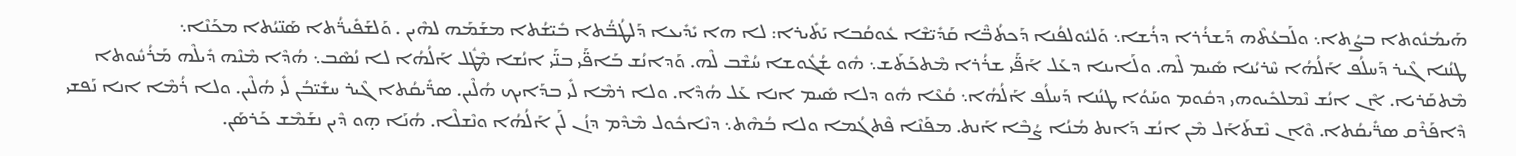ܗܰܝܡܳܢܽܘܬܐ ܒܨܳܬܐ܆ ܘܠܰܒܥܳܬܶܗ ܕܰܫܪܳܪܐ ܕܪܳܫܐ܆ ܘܰܠܝܽܘܠܦܳܢܐ ܕܰܟܬܳܒ̈ܶܐ ܩܰܕܺܝ̈ܫܶܐ ܥܽܘܩܳܒܐ ܝܰܬܺܝܪܐ: ܠܐ ܗܐ ܝܺܕܺܝܥܐ ܕܰܠܛܳܒ̈ܳܬܐ ܒܺܝ̈ܫܳܬܐ ܡܫܰܡܰܗ ܠܗܶܝܢ . ܘܰܠܫܰܦܺܝܪ̈ܳܬܐ ܣܰܢ̈ܝܳܬܐ ܡܟܰܢܶܐ܆
ܛܢܳܢܐ ܓܶܝܪ ܕܰܚܠܳܦ ܐܰܠܳܗܳܐ ܚܶܪܝܳܢܐ ܣܺܝܡ ܠܶܗ. ܘܠܰܐܝܢܐ ܕܥܰܠ ܐܰܦ̈ܰܝ ܫܪܳܪܐ ܡܶܬܟܰܬܰܫ܆ ܗܽܘ ܫܳܓܽܘܫܐ ܚܳܫܶܒ ܠܶܗ. ܘܰܕܐܢܳܫ ܒܰܐܦ̈ܰܝ ܒܢ̈ܰܝ ܐܢܳܫܐ ܡܶܛܽܠ ܐܰܠܳܗܳܐ ܠܐ ܢܳܣܶܒ܆ ܗܳܕܶܐ ܡܶܢܶܗ ܕܺܝܠܶܗ ܡܰܪܳܚܽܘܬܐ ܡܶܬܩܰܪܝܐ. ܐܶܢ ܐܢܳܫ ܢܶܡܠܟܺܝܘܗܝ ܕܩܽܘܡ ܘܚܰܘܳܐ ܛܢܳܢܐ ܕܰܚܠܳܦ ܐܰܠܳܗܳܐ܆ ܩܳܥܶܐ ܗܽܘ ܕܠܐ ܣܺܝܡ ܐܢܐ ܥܰܠ ܗܳܕܶܐ. ܘܠܐ ܪܡܶܐ ܠܺܝ ܒܕܰܐܝܟ ܗܳܠܶܝܢ. ܣܪ̈ܺܝܩܳܬܐ ܓܶܝܪ ܚܫܺܝ̈ܒܳܢ ܠܺܝ ܗܳܠܶܝܢ. ܘܠܐ ܪܳܡܶܐ ܐܢܐ ܢܰܦܫܝ ܕܶܐܦܰܪܶܩ ܣܪ̈ܺܝܩܳܬܐ. ܘܶܐܢ ܢܶܫܬܰܐܰܠ ܡܶܢ ܐܢܳܫ ܕܰܐܢܬ ܡܳܢܳܐ ܨܳܒܶܐ ܐܰܢܬ. ܡܦܰܢܶܐ ܦܶܬܓܳܡܐ ܘܠܐ ܒܳܗܶܬ܆ ܕܢܶܐܟܽܘܠ ܡܶܕܶܡ ܕܙܳܢ ܠܰܢ ܐܰܠܳܗܳܐ ܘܢܶܫܠܶܐ. ܗܳܢܰܐ ܗ̣ܘ ܕܶܝܢ ܢܫܰܡܶܫ ܟܰܪܣܰܢ.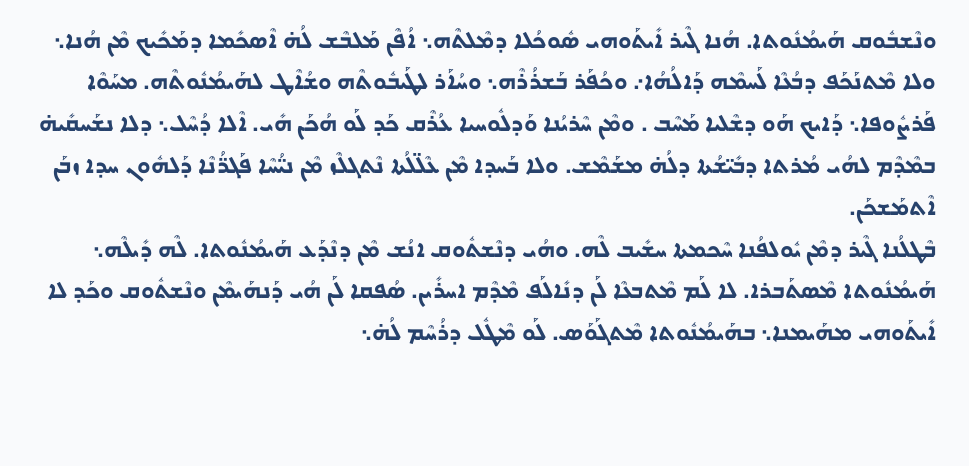ܘܢܶܫܒܽܘܩ ܗܰܝܡܳܢܽܘܬܐ. ܗܳܢܐ ܓܶܝܪ ܐܺܝܬܰܘܗܝ ܣܽܘܟܳܠܐ ܕܡܶܠܬܶܗ܆ ܐܳܦܶܢ ܡܰܠܒܶܫ ܠܳܗ̇ ܐܶܣܟܺܡܐ ܕܡܰܟܺܝܟ ܡܶܢ ܗܳܢܐ܆ ܘܠܐ ܡܶܬܢܰܟܰܦ ܕܒܳܥܶܐ ܠܰܚܡܶܗ ܕܰܐܠܳܗܳܐ܇ ܘܟܳܦܰܪ ܒܰܫܪܳܪܶܗ܆ ܘܚܳܐܰܪ ܠܛܰܝܒܽܘܬܶܗ ܘܫܳܐܶܛ ܠܗܰܝܡܳܢܽܘܬܶܗ. ܡܚܰܘܶܐ ܦܰܪܨܽܘܦܐ܆ ܕܰܐܝܟ ܗܰܘ ܕܫܶܠܝܐ ܡܰܚܶܒ . ܘܡܶܢ ܚܶܪܝܳܢܐ ܘܰܕܠܽܘܚܝܐ ܥܳܪܶܩ ܟܰܕ ܠܰܘ ܗܳܟܰܢ ܗܺܝ. ܐܶܠܐ ܕܳܚܶܠ܆ ܕܠܐ ܢܫܰܚܩܺܝܗ̇ ܒܡܶܕܶܡ ܠܗܳܝ ܡܳܪܬܐ ܕܒܺܝ̈ܫܳܬܐ ܕܠܳܗ̇ ܡܫܰܡܶܫ. ܘܠܐ ܒܰܚܕܐ ܡܶܢ ܥܶܠ̈ܠܳܬܐ ܢܶܬܓܠܶܙ ܡܶܢ ܢܝ̈ܳܚܶܐ ܦܰܓܪ̈ܳܢܶܐ ܕܰܠܗܽܘܢ ܚܕܐ ܙܒܰܢ ܐܶܬܡܰܫܟܰܢ.
ܒܶܛܠܳܢܐ ܓܶܝܪ ܕܡܶܢ ܝܽܘܠܦܳܢܐ ܚܶܟܡܬܐ ܚܫܺܝܒ ܠܶܗ. ܘܗܳܝ ܕܢܶܫܬܽܘܩ ܐܢܳܫ ܡܶܢ ܕܢܶܕܰܥ ܗܰܝܡܳܢܽܘܬܐ. ܠܶܗ ܕܺܝܠܶܗ܆ ܗܰܝܡܳܢܽܘܬܐ ܡܶܣܬܰܒܪܐ. ܠܐ ܠܰܡ ܡܶܬܒܥܶܐ ܠܰܢ ܕܢܺܐܠܰܦ ܡܶܕܶܡ ܐܚܪܺܝܢ. ܣܳܦܩܐ ܠܰܢ ܗܳܝ ܕܰܢܗܰܝܡܶܢ ܘܢܶܫܬܽܘܩ ܘܟܰܕ ܠܐ ܐܺܝܬܰܘܗܝ ܡܗܰܝܡܢܐ܆ ܒܗܰܝܡܳܢܽܘܬܐ ܡܶܬܓܰܘܰܣ. ܠܰܘ ܡܶܛܽܠ ܕܪܳܚܶܡ ܠܳܗ̇܆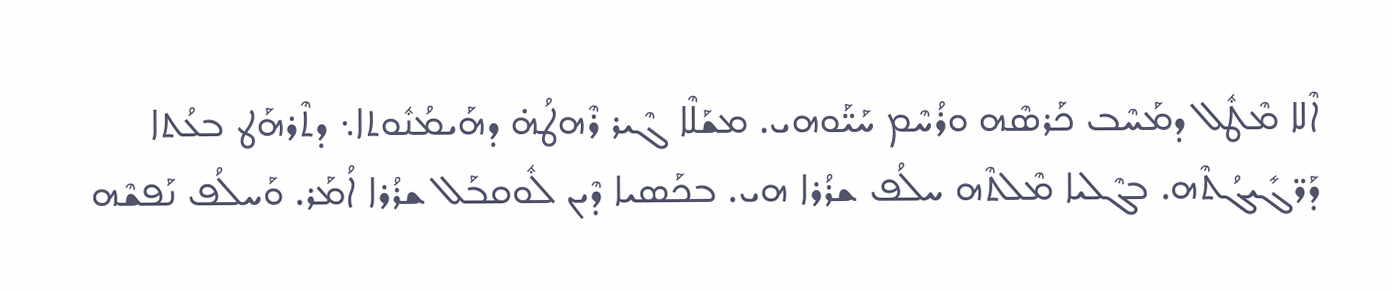ܐܶܠܐ ܡܶܛܽܠ ܕܡܰܚܶܒ ܟܰܪܣܶܗ ܘܪܳܚܶܡ ܚܰܝ̈ܰܘܗܝ. ܡܫܰܠܶܐ ܓܶܝܪ ܪܶܗܛܳܗ̇ ܕܗܰܝܡܳܢܽܘܬܐ܆ ܕܬܶܪܗܰܛ ܒܥܳܬܐ ܕܰܪ̈ܓܺܝܓܳܬܶܗ. ܒܓܶܠܝܐ ܡܶܠܬܶܗ ܚܠܳܦ ܫܪܳܪܐ ܗܝ. ܒܟܰܣܝܐ ܕܶܝܢ ܠܽܘܩܒܰܠ ܫܪܳܪܐ ܐܳܡܰܪ. ܘܰܚܠܳܦ ܢܰܦܫܶܗ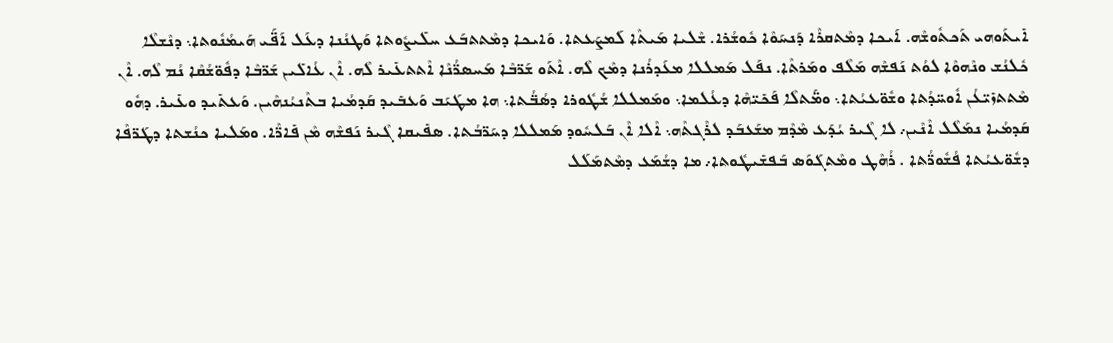ܐܺܝܬܰܘܗܝ ܬܰܟܬܽܘܫܶܗ. ܐܰܝܟܐ ܕܡܶܬܩܪܶܐ ܕܰܢܚܰܘܶܐ ܟܽܘܫܳܪܐ. ܫܶܠܝܐ ܡܰܝܬܶܐ ܠܰܡܨܰܥܬܐ. ܘܰܐܝܟܐ ܕܡܶܬܬܒܰܥ ܚܠܺܝܨܽܘܬܐ ܘܰܛܢܳܢܐ ܕܥܰܠ ܐܰܦ̈ܰܝ ܗܰܝܡܳܢܽܘܬܐ܆ ܕܢܶܫܠܶܐ ܟܽܠܢܳܫ ܘܢܶܗܘܶܐ ܠܘܳܬ ܢܰܦܫܶܗ ܡܰܠܶܦ ܘܡܰܪܬܶܐ. ܢܦܰܠ ܡܰܡܠܠܐ ܡܥܰܕܪܳܢܐ ܕܡܶܟ ܠܶܗ. ܐܶܬܰܘ ܫܰܪ̈ܒܶܐ ܡܰܚܣܪ̈ܳܢܶܐ ܐܶܬܬܥܺܝܪ ܠܶܗ. ܐܶܢ ܥܳܐܠܺܝܢ ܫܰܪ̈ܒܶܐ ܕܦܽܘ̈ܫܳܩܶܐ ܢܳܡ ܠܶܗ. ܐܶܢ ܡܶܬܬܙܺܝ̈ܥܳܢ ܐܽܘܚ̈ܕܳܬܐ ܘܫܽܘ̈ܥܝܳܬܐ܆ ܘܡ̈ܰܬܠܶܐ ܦܰܟܺܝ̈ܗܶܐ ܕܥܳܠܡܐ܆ ܘܡܰܡܠܠܐ ܫܳܛܽܘܪܐ ܕܣܳܒ̈ܳܬܐ܆ ܗܐ ܡܛܰܝܰܒ ܘܰܥܒܺܝܕ ܩܰܕܡܳܝܐ ܒܬܶܢܝܳܢܗܶܝܢ. ܘܰܥܬܺܝܕ ܘܥܺܝܪ. ܕܗܽܘ ܩܰܕܡܳܝܐ ܢܡܰܠܶܠ ܐܶܢܶܝܢ܇ ܠܐ ܓܶܝܪ ܝܳܕܰܥ ܡܶܕܶܡ ܡܫܰܥܒܰܕ ܠܪܶܓܬܶܗ܆ ܐܶܠܐ ܐܶܢ ܒܰܠܚܽܘܕ ܡܰܡܠܠܐ ܕܚܰܪ̈ܒܳܬܐ. ܣܦܺܝܩܐ ܓܶܝܪ ܢܰܦܫܶܗ ܡܶܢ ܦܺܐܪ̈ܶܐ. ܘܡܰܠܝܐ ܟܢܳܫܬܐ ܕܛܰܪ̈ܦܶܐ ܕܫܽܘ̈ܥܝܳܬܐ ܦܳܫܽܘܪ̈ܳܬܐ . ܪܳܗܶܛ ܘܡܶܬܓܰܘܰܣ ܒܰܦܫܺܝܛܽܘܬܐ܇ ܡܐ ܕܫܳܡܰܥ ܕܡܶܬܡܰܠܰܠ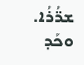ܫܪ̈ܳܪܳܐ. ܘܟܰܕ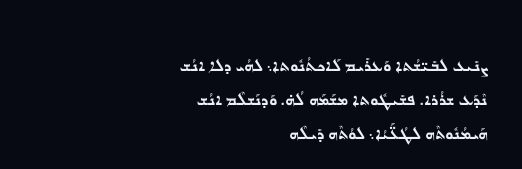ܨܢܺܝܥ ܠܒܺܝ̈ܫܳܬܐ ܘܰܥܪܺܝܡ ܠܰܐܟܬܳܢܽܘܬܐ܆ ܠܗܳܝ ܕܠܐ ܐܢܳܫ ܢܶܕܰܥ ܫܪܳܪܐ. ܦܫܺܝܛܽܘܬܐ ܡܫܰܡܰܗ ܠܳܗ̇. ܘܰܕܢܰܫܠܶܡ ܐܢܳܫ ܗܰܝܡܳܢܽܘܬܶܗ ܠܛܳܥ̈ܰܝܳܐ܆ ܠܘܳܬܶܗ ܕܺܝܠܶܗ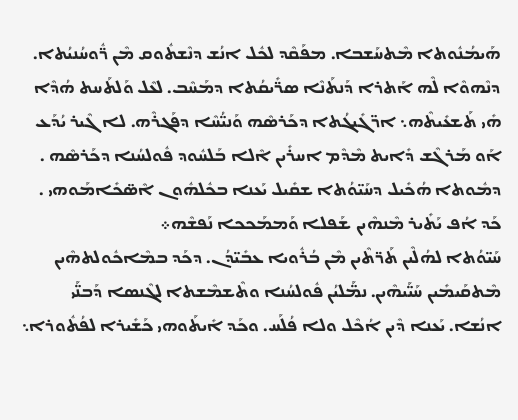ܗܰܝܡܳܢܽܘܬܐ ܡܶܬܚܰܫܒܐ. ܡܦܰܩܶܕ ܠܟܽܠ ܐܢܳܫ ܕܢܶܫܬܽܘܩ ܡܶܢ ܪ̈ܽܘܚܳܢܝܳܬܐ. ܕܢܶܗܘܶܐ ܠܶܗ ܐܰܬܪܐ ܕܰܢܬܰܢܶܐ ܣܪ̈ܺܝܩܳܬܐ ܕܡܰܚܶܒ. ܠܥܶܠ ܘܰܠܬܰܚܬ ܗܳܕܶܐ ܗܺܝ ܬܰܫܥܺܝܬܶܗ܆ ܐܖ̈ܓܺܝܓܳܬܐ ܕܟܰܪܣܶܗ ܘܰܢܝ̈ܳܚܶܐ ܕܦܰܓܪܶܗ. ܠܐ ܓܶܝܪ ܝܳܕܰܥ ܐܰܘ ܡܰܪܓܶܫ ܕܺܐܝܬ ܡܶܕܶܡ ܐܚܪܺܝܢ ܐܶܠܐ ܒܰܠܚܽܘܕ ܦܽܘܠܚܳܢܐ ܕܟܰܪܣܶܗ . ܕܡܽܘܬܐ ܗܳܟܺܝܠ ܕܚܰܝ̈ܘܳܬܐ ܫܩܺܝܠ ܝܰܥܢܐ ܒܟܽܠܗܽܘܢ ܐܶܣ̈ܟܺܐܡܰܘܗܝ . ܟܰܕ ܐܳܦ ܝܰܬܺܝܪ ܡܶܢܗܶܝܢ ܫܰܦܠܐ ܘܰܡܡܰܟܟܐ ܢܰܦܫܶܗ܀
ܚܰܝ̈ܘܳܬܐ ܠܗܳܠܶܝܢ ܬܰܪ̈ܬܶܝܢ ܡܶܢ ܒܳܪܽܘܝܐ ܥܒܺܝ̈ܕܳܢ. ܕܟܰܕ ܒܡܶܐܟܽܘܠܬܗܶܝܢ ܡܶܬܩܰܝܡܺܝܢ ܚܰܝ̈ܰܝܗܶܝܢ. ܢܡ̈ܰܠܝܳܢ ܦܽܘܠܚܳܢܐ ܘܬܶܫܡܶܫܬܐ ܠܓܶܢܣܐ ܕܰܒܢ̈ܰܝ ܐܢܳܫܐ. ܝܰܥܢܐ ܕܶܝܢ ܐܳܟܶܠ ܘܠܐ ܦܳܠܰܚ. ܘܟܰܕ ܐܺܝܬܰܘܗܝ ܟܰܫܺܝܪܐ ܠܦܳܬܽܘܪܐ܆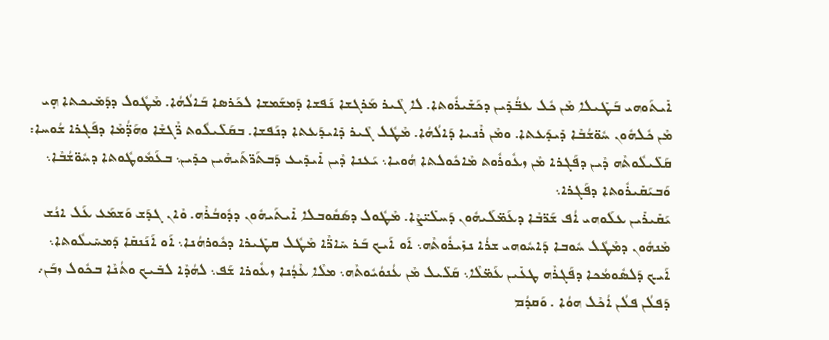ܐܺܝܬܰܘܗܝ ܒܰܛܺܝܠܐ ܡܶܢ ܟܽܠ ܥܒ̈ܳܕܺܝܢ ܕܟܰܫܺܝܪܽܘܬܐ. ܠܐ ܓܶܝܪ ܡܰܪܓܫܐ ܢܰܦܫܐ ܕܰܡܫܰܡܫܐ ܠܟܰܪܣܐ ܒܰܐܠܳܗܳܐ. ܡܶܛܽܘܠ ܕܕܰܡܺܝܟܬܐ ܗ̣ܝ ܡܶܢ ܟܽܠܗܽܘܢ ܚܽܘ̈ܫܳܒܶܐ ܕܺܝܕܰܥܬܐ. ܘܡܶܢ ܪܶܢܝܐ ܕܰܐܠܳܗܳܐ. ܡܶܛܽܠ ܓܶܝܪ ܕܺܐܝܕܰܥܬܐ ܕܢܰܦܫܐ. ܒܩܰܠܺܝܠܽܘܬ ܪ̈ܶܓܫܶܐ ܘܗܰܕ̈ܳܡܶܐ ܕܦܰܓܪܐ ܫܳܘܚܐ: ܩܰܠܺܝܠܽܘܬܶܗ ܕܶܝܢ ܕܦܰܓܪܐ ܡܶܢ ܙܥܽܘܪܽܘܬ ܡܶܐܟܽܘܠܬܐ ܗܳܘܝܐ܆ ܝܰܥܢܐ ܕܶܝܢ ܐܺܝܕܺܝܥ ܕܰܒܬܰܖ̈ܬܰܝܗܶܝܢ ܟܕܺܝܢ܆ ܒܥܰܡܽܘܛܽܘܬܐ ܕܚܽܘ̈ܫܳܒܶܐ܆ ܘܰܒܝܰܩܺܝܪܽܘܬܐ ܕܦܰܓܪܐ܆
ܝܰܩܺܝܪܺܝܢ ܥܠܰܘܗܝ ܐܳܦ ܫܰܪ̈ܒܶܐ ܕܥܰܡ̈ܠܰܝܗܽܘܢ ܕܰܚܠܺܝ̈ܨܶܐ. ܡܶܛܽܘܠ ܕܣܰܩܽܘܒܠܐ ܐܺܝܬܰܝܗܽܘܢ ܕܕܽܘܒܳܪܶܗ. ܘܶܐܢ ܓܕܰܫ ܘܰܫܡܰܥ ܥܰܠ ܐܢܳܫ ܡܶܢܗܽܘܢ ܕܡܶܛܽܠ ܚܽܘܒܐ ܕܰܐܚܽܘܗܝ ܫܪܳܐ ܢܙܺܝܪܽܘܬܶܗ܆ ܐܰܘ ܐܰܝܟ ܒܰܪ ܚܺܐܪ̈ܶܐ ܡܶܛܽܠ ܩܛܺܝܪܐ ܕܟܽܘܪܗܳܢܐ܆ ܐܰܘ ܐܰܢܰܢܩܺܐ ܕܰܡܚܺܝܠܽܘܬܐ܆ ܐܰܝܟ ܕܰܠܣܽܘܡܳܟܐ ܕܦܰܓܪܶܗ ܛܥܺܝܢ ܥܰܡ̈ܠܶܐ܆ ܩܰܠܺܝܠ ܡܶܢ ܥܳܢܘܳܝܽܘܬܶܗ܆ ܡܠܶܐ ܥܶܕܳܢܐ ܙܥܽܘܪܐ ܫܰܦ܆ ܠܗܳܕܶܐ ܠܒܺܝܟ ܘܬܳܢܶܐ ܒܟܽܘܠ ܙܒܰܢ܇ ܕܰܦܠܳܢ ܦܠܳܢ ܐܳܟܶܠ ܗܘܳܐ . ܘܰܩܕܳܡ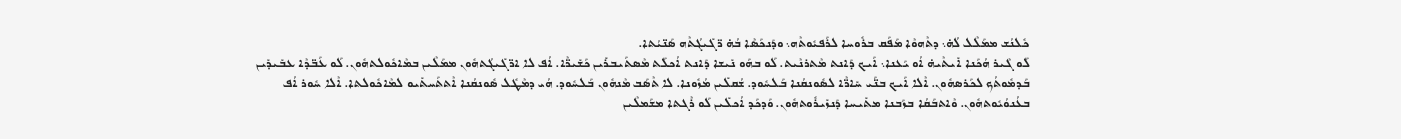ܟܽܠܢܳܫ ܡܡܰܠܶܠ ܠܳܗ̇܆ ܕܬܶܗܘܶܐ ܡܰܦܰܩ ܒܪܽܘܚܐ ܠܪܰܦܝܽܘܬܶܗ܆ ܘܕܰܢܟܰܣܶܐ ܒܳܗ̇ ܪ̈ܓܺܝܓܳܬܶܗ ܣܰܢ̈ܝܳܬܐ.
ܠܰܘ ܓܶܝܪ ܗܳܟܰܢܐ ܐܺܝܬܶܝܗ̇ ܐܳܘ ܝܰܥܢܐ܆ ܐܰܝܟ ܕܰܐܢܬ ܡܶܬܪܢܶܝܬ. ܠܰܘ ܒܗܰܘ ܢܺܝܫܐ ܕܰܐܢܬ ܐܳܟܠܰܬ ܡܶܣܬܰܝܒܪܺܝܢ ܟܰܫܺܝܪ̈ܶܐ. ܐܳܦ ܠܐ ܐܖ̈ܓܺܝܓܳܬܗܽܘܢ ܡܡܰܠܶܝܢ ܒܡܶܐܟܽܘܠܬܗܽܘܢ. ܠܰܘ ܥܰܒ̈ܕܶܐ ܥܒܺܝܕܺܝܢ ܒܰܕܡܽܘܬܳܟ ܠܟܰܪܣܗܽܘܢ. ܐܶܠܐ ܐܰܝܟ ܒܢ̈ܰܝ ܚܺܐܪ̈ܶܐ ܠܣܽܘܢܩܳܢܐ ܒܰܠܚܽܘܕ. ܫܳܩܠܺܝܢ ܡܳܙܽܘܢܐ. ܠܐ ܬܶܣܰܒ ܡܶܢܗܽܘܢ ܒܰܠܚܽܘܕ. ܗܳܝ ܕܡܶܛܽܠ ܣܽܘܢܩܳܢܐ ܐܶܬܬܰܚܬܺܝܘ ܠܡܶܐܟܽܘܠܬܐ. ܐܶܠܐ ܚܽܘܪ ܐܳܦ ܒܥܳܢܘܳܝܽܘܬܗܽܘܢ. ܘܶܐܬܒܰܩܳܐ ܒܙܰܒܢܐ ܡܬܺܝܚܐ ܕܰܢܙܺܝܪܽܘܬܗܽܘܢ. ܘܰܕܟܰܕ ܐܳܟܠܺܝܢ ܠܰܘ ܪܶܓܬܐ ܡܫܰܡܠܶܝܢ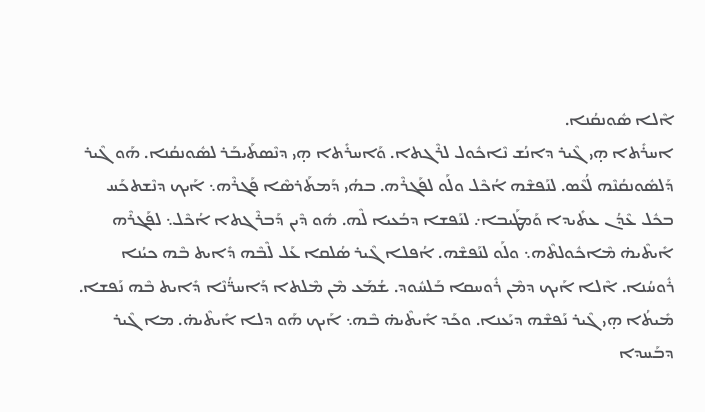ܐܶܠܐ ܣܽܘܢܩܳܢܐ.
ܐܚܪܺܬܐ ܗ̣ܝ ܓܶܝܪ ܕܐܢܳܫ ܢܶܐܟܽܘܠ ܠܪܶܓܬܐ. ܘܰܐܚܪܺܬܐ ܗ̣ܝ ܕܢܶܣܬܰܝܒܰܪ ܠܣܽܘܢܩܳܢܐ. ܗܰܘ ܓܶܝܪ ܕܰܠܣܽܘܢܩܳܢܶܗ ܠܳܥܶܣ. ܠܢܰܦܫܶܗ ܐܳܟܶܠ ܘܠܰܘ ܠܦܰܓܪܶܗ. ܒܗܳܝ ܕܰܡܬܰܪܣܶܐ ܦܰܓܪܶܗ܆ ܐܰܝܟ ܕܢܶܫܬܟܰܚ ܒܟܽܠ ܥܶܕܳܢ ܥܬܺܝܕܐ ܘܰܡܛܰܝܒܐ܇ ܠܢܰܦܫܐ ܕܒܳܥܝܐ ܠܶܗ. ܗܽܘ ܕܶܝܢ ܕܰܒܪܶܓܬܐ ܐܳܟܶܠ܆ ܠܦܰܓܪܶܗ ܐܺܝܬܶܝܗ̇ ܡܶܐܟܽܘܠܬܶܗ܆ ܘܠܰܘ ܠܢܰܦܫܶܗ. ܐܳܦܠܐ ܓܶܝܪ ܣܳܠܩܐ ܥܰܠ ܠܶܒܶܗ ܕܺܐܝܬ ܒܶܗ ܟܝܳܢܐ ܪܽܘܚܳܢܐ. ܐܶܠܐ ܐܰܝܟ ܕܡܶܢ ܪܽܘܚܩܐ ܒܰܠܚܽܘܕ. ܫܳܡܰܥ ܡܶܢ ܡܶܠܬܐ ܕܰܐܚܪ̈ܳܢܶܐ ܕܺܐܝܬ ܒܶܗ ܢܰܦܫܐ.
ܡܺܝܬܳܐ ܗ̣ܝ ܓܶܝܪ ܢܰܦܫܶܗ ܕܝܰܥܢܐ. ܘܟܰܕ ܐܺܝܬܶܝܗ̇ ܒܶܗ܆ ܐܰܝܟ ܗܰܘ ܕܠܐ ܐܺܝܬܶܝܗ̇. ܡܐ ܓܶܝܪ ܕܒܰܚܕܐ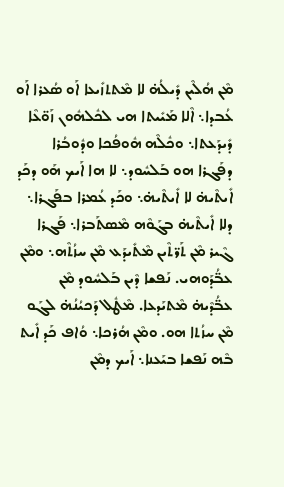ܡܶܢ ܗܳܠܶܝܢ ܕܺܝܠܳܗ̇ ܠܐ ܡܶܬܬܙܺܝܥܐ ܐܰܘ ܣܳܥܪܐ ܐܰܘ ܥܳܒܕܐ܆ ܐܶܠܐ ܡܰܝܺܝܬܐ ܗܝ ܠܟܽܠܗܽܘܢ ܙܰܘ̈ܥܶܐ ܕܺܝܕܰܥܬܐ܆ ܘܟܽܠܶܗ ܗܽܘܦܳܟܐ ܘܕܽܘܒܳܪܐ ܕܦܰܓܪܐ ܗܘ ܒܰܠܚܽܘܕ܆ ܠܐ ܗܐ ܐܰܝܟ ܗܰܘ ܕܟܰܕ ܐܺܝܬܶܝܗ̇ ܠܐ ܐܺܝܬܶܝܗ̇܆ ܘܟܰܕ ܥܳܡܪܐ ܒܦܰܓܪܐ܆ ܕܠܐ ܐܺܝܬܶܝܗ̇ ܒܓܰܘܶܗ ܡܶܣܬܰܒܪܐ܆ ܦܰܓܪܐ ܓܶܝܪ ܡܶܢ ܬܰܪ̈ܬܶܝܢ ܡܶܬܺܝܕܰܥ ܡܶܢ ܚܙܳܬܶܗ܆ ܘܡܶܢ ܥܒ̈ܳܕܰܘܗܝ. ܢܰܦܫܐ ܕܶܝܢ ܒܰܠܚܽܘܕ ܡܶܢ ܥܒ̈ܳܕܶܝܗ̇ ܡܶܬܝܰܕܥܐ. ܡܶܛܽܠ ܕܰܟܝܳܢܳܗ̇ ܠܓܰܘ ܡܶܢ ܚܙܳܬܐ ܗܘ. ܘܡܶܢ ܗܳܪܟܐ܆ ܘܳܐܦ ܟܰܕ ܐܺܝܬ ܒܶܗ ܢܰܦܫܐ ܒܝܰܥܢܐ܆ ܐܰܝܟ ܕܡܶܢ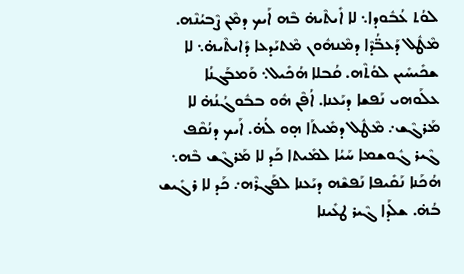ܠܘܳܬ ܥܳܒܽܘܕܐ܆ ܠܐ ܐܺܝܬܶܝܗ̇ ܒܶܗ ܐܰܝܟ ܕܡܶܢ ܨܶܒܝܳܢܶܗ. ܡܶܛܽܠ ܕܰܥܒ̈ܳܕܶܐ ܕܡܶܢܗܽܘܢ ܡܶܬܝܰܕܥܐ ܕܺܐܝܬܶܝܗ̇܆ ܠܐ ܫܟܺܝܚܺܝܢ ܠܘܳܬܶܗ. ܩܳܒܠܐ ܗܳܟܺܝܠ܆ ܘܰܡܒܰܓܢܳܐ ܥܠܰܘܗܝ ܢܰܦܫܐ ܕܝܰܥܢܐ. ܐܳܦܶܢ ܗܽܘ ܒܒܽܘܓܳܢܳܗ̇ ܠܐ ܡܰܪܓܶܫ܇ ܡܶܛܽܠ ܕܡܺܝܬܰܐ ܗ̣ܘ ܠܳܗ̇. ܐܰܝܟ ܕܢܳܩܶܦ ܓܶܝܪ ܓܽܘܫܡܐ ܚܰܝܳܐ ܠܡܺܝܬܐ ܟܰܕ ܠܐ ܡܰܪܓܶܫ ܒܶܗ܆ ܗܳܟܰܢܐ ܢܰܩܺܝܦܐ ܢܰܦܫܶܗ ܕܝܰܥܢܐ ܠܦܰܓܪܶܗ܇ ܟܰܕ ܠܐ ܪܓܺܝܫ ܒܳܗ̇. ܫܠܰܕܐ ܓܶܝܪ ܛܥܺܝܢܐ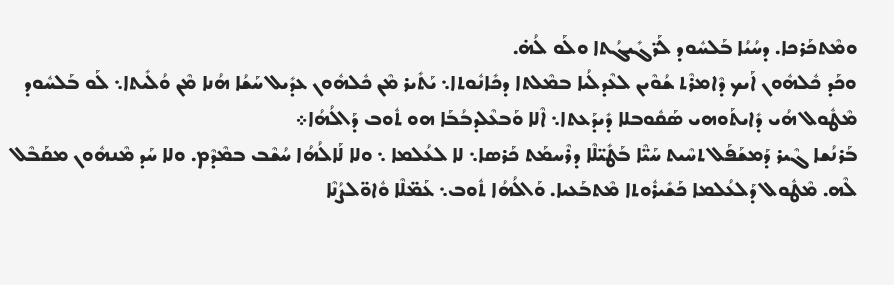ܘܡܶܬܟܰܪܟܐ. ܕܚܳܝܳܐ ܒܰܠܚܽܘܕ ܠܰܖ̈ܓܺܝܓܳܬܐ ܘܠܰܘ ܠܳܗ̇.
ܘܟܰܕ ܟܽܠܗܽܘܢ ܐܰܝܟ ܕܶܐܡܪܶܬ ܫܳܘܶܝܢ ܠܥܶܕܠܳܝܐ ܒܡܶܠܬܐ ܕܟܺܐܢܽܘܬܐ܆ ܝܰܬܺܝܪ ܡܶܢ ܟܽܠܗܽܘܢ ܥܕܺܝܠ ܚܰܫܳܐ ܗܳܢܐ ܡܶܢ ܘܳܠܺܝܬܐ܆ ܠܰܘ ܒܰܠܚܽܘܕ ܡܶܛܽܘܠ ܗܳܝ ܕܺܐܝܬܰܘܗܝ ܣܰܩܽܘܒܠܐ ܕܺܝܕܰܥܬܐ܆ ܐܶܠܐ ܘܰܒܥܶܠܕܒܳܒܰܐ ܗܘ ܬܽܘܒ ܕܰܐܠܳܗܳܐ܀
ܒܰܪܢܳܫܐ ܓܶܝܪ ܕܰܡܫܰܦܰܠ ܬܚܶܝܬ ܚܰܝ̈ܶܐ ܒܰܛܺܝ̈ܠܶܐ ܕܪܶܚܡܰܬ ܟܰܪܣܐ܆ ܠܐ ܠܥܳܠܡܐ ܆ ܘܠܐ ܠܰܐܠܳܗܳܐ ܚܳܫܶܒ ܒܡܶܕܶܡ. ܘܠܐ ܚܰܕ ܡܶܢܗܽܘܢ ܡܩܰܒܶܠ ܠܶܗ. ܡܶܛܽܘܠ ܕܰܠܥܳܠܡܐ ܟܰܫܺܝܪܽܘܬܐ ܡܶܬܒܰܥܝܐ. ܘܰܐܠܳܗܳܐ ܬܽܘܒ܆ ܥܰܡ̈ܠܶܐ ܘܽܐܘ̈ܠܨܳܢܶܐ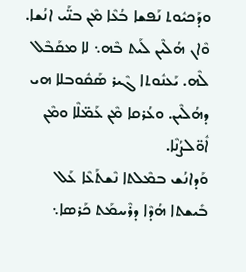ܘܕܰܟܝܽܘܬ ܢܰܦܫܐ ܒܳܥܶܐ ܡܶܢ ܒܢ̈ܰܝ ܐܢܳܫܐ. ܘܶܐܢ ܗܳܠܶܝܢ ܠܰܝܬ ܒܶܗ܆ ܠܐ ܡܩܰܒܶܠ ܠܶܗ. ܝܰܥܢܽܘܬܐ ܓܶܝܪ ܣܰܩܽܘܒܠܐ ܗܝ ܕܗܳܠܶܝܢ. ܘܥܳܪܩܐ ܡܶܢ ܥܰܡ̈ܠܶܐ ܘܡܶܢ ܐܽܘ̈ܠܨܳܢܶܐ.
ܘܰܕܐܢܳܫ ܒܡܶܠܬܐ ܢܶܫܬܰܥܶܐ ܥܰܠ ܒܺܝܫܬܐ ܗܳܕܶܐ ܕܪܶܚܡܰܬ ܟܰܪܣܐ܆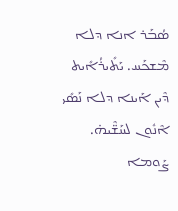ܣܳܒܰܪ ܐܢܐ ܕܠܐ ܡܶܫܟܰܚ. ܝܰܬܺܝܪܳܐܺܝܬ ܕܶܝܢ ܐܰܝܢܐ ܕܠܐ ܢܰܣܺܝ ܐܶܢܽܘܢ ܠܚܰܫ̈ܶܝܗ̇. ܨܰܘܡܐ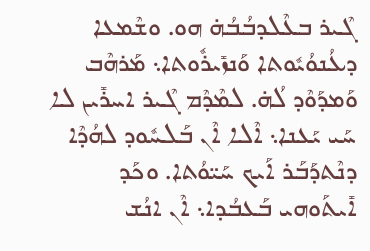ܓܶܝܪ ܒܥܶܠܕܒܳܒܳܗ̇ ܗܘ. ܘܫܶܡܥܐ ܕܥܳܢܘܳܝܽܘܬܐ ܘܰܢܙܺܝܪܽܘܬܐ܆ ܡܰܪܗܶܒ ܘܰܡܕܰܘܶܕ ܠܳܗ̇. ܠܡܶܕܶܡ ܓܶܝܪ ܐܚܪܺܝܢ ܠܐ ܚܰܝ ܝܰܥܢܐ܆ ܐܶܠܐ ܐܶܢ ܒܰܠܚܽܘܕ ܠܗܳܕܶܐ ܕܢܶܬܕܰܒܰܪ ܐܰܝܟ ܚܰܝ̈ܘܳܬܐ. ܘܟܰܕ ܐܺܝܬܰܘܗܝ ܒܰܥܒܳܕܐ܆ ܐܶܢ ܐܢܳܫ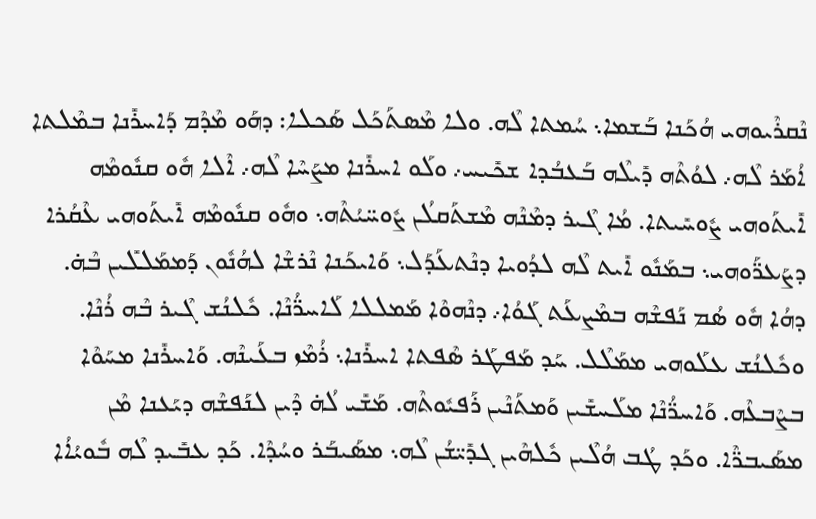ܢܶܩܪܶܝܘܗܝ ܗܳܟܰܢܐ ܒܰܫܡܐ܆ ܚܳܡܬܐ ܠܶܗ. ܘܠܐ ܡܶܣܬܰܟܰܠ ܣܰܟܠܐ: ܕܗܰܘ ܡܶܕܶܡ ܕܰܐܚܪܺܢܐ ܒܡܶܠܬܐ ܐܳܡܰܪ ܠܶܗ܇ ܠܘܳܬܶܗ ܕܺܝܠܶܗ ܒܰܥܒܳܕܐ ܫܟܺܝܚ܇ ܘܠܰܘ ܐܚܪܺܢܐ ܡܨܰܚܶܐ ܠܶܗ܇ ܐܶܠܐ ܗܽܘ ܩܢܽܘܡܶܗ ܐܺܝܬܰܘܗܝ ܨܽܘܚܺܝܬܐ. ܡܳܐ ܓܶܝܪ ܕܡܶܢܶܗ ܡܶܫܬܰܩܠܳܢ ܨܽܘܚ̈ܝܳܬܶܗ܆ ܘܗܽܘ ܩܢܽܘܡܶܗ ܐܺܝܬܰܘܗܝ ܥܶܩܳܪܐ ܕܨܰܥܪ̈ܰܘܗܝ܆ ܒܡܰܢܽܘ ܐܺܝܬ ܠܶܗ ܠܕܳܘܝܐ ܕܢܶܬܥܰܕܰܠ܆ ܘܰܐܝܟܰܢܐ ܢܶܪܫܶܐ ܠܗܳܢܽܘܢ ܕܰܡܡܰܠܠܺܝܢ ܒܶܗ̇. ܕܗܳܐ ܗܽܘ ܣܳܡ ܢܰܦܫܶܗ ܒܡܶܨܥܰܬ ܓܰܘܳܐ܇ ܕܢܶܗܘܶܐ ܡܰܡܠܠܐ ܠܰܐܚܪ̈ܳܢܶܐ. ܟܽܠܢܳܫ ܓܶܝܪ ܒܶܗ ܪܳܢܶܐ. ܘܟܽܠܢܳܫ ܥܠܰܘܗܝ ܡܡܰܠܶܠ. ܚܰܕ ܡܰܦܛܰܪ ܣܶܦܬܐ ܐܚܪܺܢܐ܆ ܪܳܡܶܙ ܒܥܰܝܢܶܗ. ܘܰܐܚܪܺܢܐ ܡܚܰܘܶܐ ܒܨܶܒܥܶܗ. ܘܰܐܚܪ̈ܳܢܶܐ ܡܠܰܚܫܺܝܢ ܘܰܡܬܰܢܶܝܢ ܪܰܦܝܽܘܬܶܗ. ܡܰܫܺܝ ܠܳܗ̇ ܕܶܝܢ ܠܢܰܦܫܶܗ ܕܝܰܥܢܐ ܡܶܢ ܡܣܰܝܒܪ̈ܶܐ. ܘܟܰܕ ܛܳܒ ܗܳܠܶܝܢ ܟܽܠܗܶܝܢ ܓܕܺܝ̈ܫܳܢ ܠܶܗ܆ ܡܣܰܝܒܰܪ ܘܚܳܕܶܐ. ܟܰܕ ܥܒܺܝܕ ܠܶܗ ܒܽܘܝܳܐܳܐ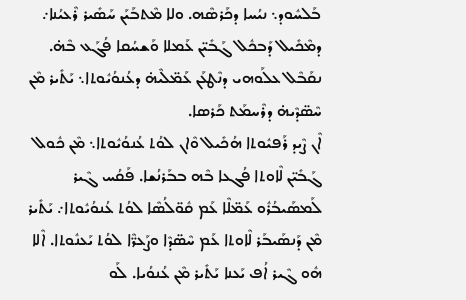ܒܰܠܚܽܘܕ܆ ܢܝܳܚܐ ܕܟܰܪܣܶܗ. ܘܠܐ ܡܶܬܒܰܝܰܢ ܚܰܣܺܝܪ ܪܶܥܝܳܢܐ܇ ܕܡܶܟܺܝܠ ܕܰܒܟܽܠ ܓܰܒܺܝ̈ܢ ܥܰܡܠܐ ܘܰܫܚܳܩܐ ܦܳܓܰܥ ܒܶܗ̇. ܢܩܰܒܶܠ ܥܠܰܘܗܝ ܕܢܶܛܥܰܢ ܥܰܡ̈ܠܶܝܗ̇ ܕܥܳܢܘܳܝܽܘܬܐ܆ ܝܰܬܺܝܪ ܡܶܢ ܚܶܣ̈ܕܶܝܗ̇ ܕܪܶܚܡܰܬ ܟܰܪܣܐ.
ܐܶܢ ܨܶܝܕ ܪܰܦܝܽܘܬܐ ܗܳܟܺܝܠ ܘܶܐܢ ܠܘܳܬ ܥܳܢܘܳܝܽܘܬܐ܆ ܡܶܢ ܟܽܘܠ ܓܰܒܺܝ̈ܢ ܠܶܐܘܬܐ ܦܳܓܥܐ ܒܶܗ ܒܒܰܪܢܳܫܐ. ܦܰܩܳܚ ܓܶܝܪ ܠܰܡܣܰܝܒܳܪܽܘ ܥܰܡ̈ܠܶܐ ܥܰܡ ܩܽܘ̈ܠܳܣܶܐ ܠܘܳܬ ܥܳܢܘܳܝܽܘܬܐ܇ ܝܰܬܺܝܪ ܡܶܢ ܕܰܢܣܰܝܒܰܪ ܠܶܐܘܬܐ ܥܰܡ ܚܶܣ̈ܕܶܐ ܘܨܰܥܪ̈ܶܐ ܠܘܳܬ ܝܰܥܢܽܘܬܐ. ܐܶܠܐ ܗܽܘ ܓܶܝܪ ܐܳܦ ܝܰܥܢܐ ܝܰܬܺܝܪ ܡܶܢ ܥܳܢܘܳܝܐ. ܠܰܘ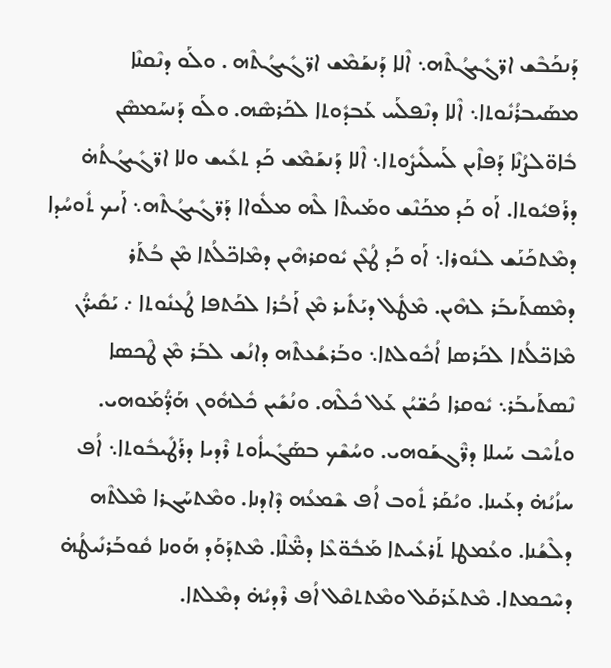ܕܰܢܟܰܒܶܫ ܐܖ̈ܓܺܝܓܳܬܶܗ܆ ܐܶܠܐ ܕܰܢܫܰܡܶܫ ܐܖ̈ܓܺܝܓܳܬܶܗ . ܘܠܰܘ ܕܢܶܩܢܶܐ ܡܣܰܝܒܪܳܢܽܘܬܐ܆ ܐܶܠܐ ܕܢܶܦܠܰܚ ܥܰܒܕܽܘܬܐ ܠܟܰܪܣܶܗ. ܘܠܰܘ ܕܰܢܚܰܡܣܶܢ ܒܽܐܘ̈ܠܨܳܢܶܐ ܕܰܦܐܶܝܢ ܠܰܚܠܺܝܨܽܘܬܐ܆ ܐܶܠܐ ܕܰܢܫܰܡܶܫ ܟܰܕ ܬܥܺܝܫ ܘܠܐ ܐܖ̈ܓܺܝܓܳܬܳܗ̇ ܕܪܰܦܝܽܘܬܐ. ܐܰܘ ܟܰܕ ܡܟܰܢܶܫ ܘܡܰܝܬܶܐ ܠܶܗ ܡܠܽܘܐܐ ܕܰܪ̈ܓܺܝܓܳܬܶܗ܆ ܐܰܝܟ ܬܽܘܚܳܕܐ ܕܡܶܬܟܰܢܰܫ ܠܢܽܘܪܐ܆ ܐܰܘ ܟܰܕ ܛܳܥܶܢ ܝܽܘܩܪܗܶܝܢ ܕܡܶܐܟ̈ܠܳܬܐ ܡܶܢ ܒܳܬܰܪ ܕܡܶܣܬܰܝܒܰܪ ܠܗܶܝܢ. ܡܶܛܽܠ ܕܝܰܬܺܝܪ ܡܶܢ ܐܰܒܳܪܐ ܠܟܰܬܦܐ ܛܳܥܢܽܘܬܐ ܇ ܝܰܩܺܝܖ̈ܳܢ ܡܶܐܟ̈ܠܳܬܐ ܠܟܰܪܣܐ ܐܳܟܽܘܠܬܐ܆ ܘܒܰܪܫܳܥܬܶܗ ܕܐܢܳܫ ܠܒܰܪ ܡܶܢ ܛܶܟܣܐ ܢܶܣܬܰܝܒܰܪ܆ ܝܽܘܩܪܐ ܟܳܫ̈ܝܳܢ ܥܰܠ ܟܽܠܶܗ. ܘܢܳܫܺܝܢ ܟܽܠܗܽܘܢ ܗܰܕ̈ܳܡܰܘܗܝ. ܘܬܳܚܶܒ ܚܰܝܠܐ ܕܪ̈ܶܓܫܰܘܗܝ. ܘܚܳܫܶܟ ܒܣܰܓܺܝܐܽܘܬ ܪܶܕܝܐ ܕܪܰܛܺܝܒܽܘܬܐ܆ ܐܳܦ ܚܙܳܝܳܗ̇ ܕܥܰܝܢܐ. ܘܝܳܩܰܪ ܬܽܘܒ ܐܳܦ ܫܶܡܥܳܗ ܕܶܐܕܢܐ. ܘܡܶܬܚܰܓܪܐ ܡܶܠܬܶܗ ܕܠܶܫܳܢܐ. ܘܥܳܡܛܐ ܬܰܪܥܺܝܬܐ ܡܰܒܽܘ̈ܥܶܐ ܕܡ̈ܶܠܶܐ. ܡܶܬܕܰܘܰܕ ܗܰܘܢܐ ܩܽܘܒܰܪܢܺܝܛܳܗ̇ ܕܚܶܟܡܬܐ. ܡܶܬܥܰܪܩܰܠ ܘܡܶܬܬܩܶܠ ܐܳܦ ܪܶܕܝܳܗ̇ ܕܡܶܠܬܐ.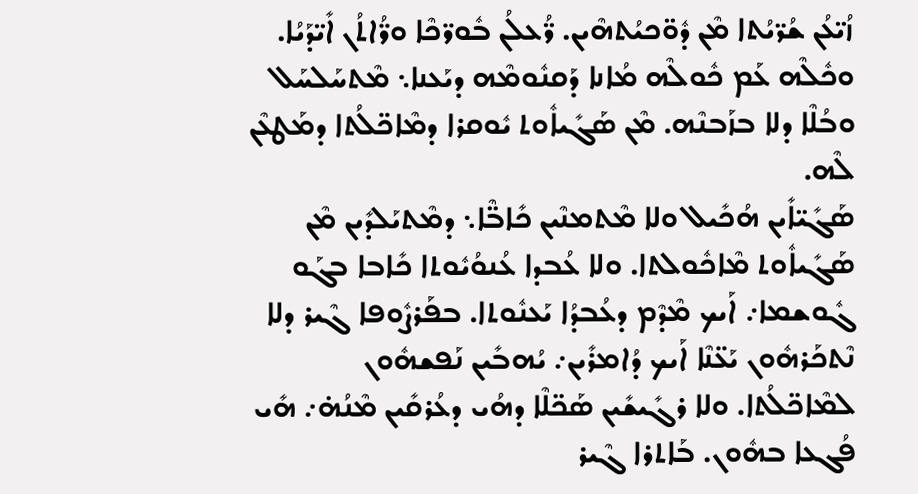ܙܳܝ̈ܥܳܢ ܫܳܪ̈ܝܳܬܐ ܡܶܢ ܕܽܘ̈ܟܝܳܬܗܶܝܢ. ܖ̈ܳܥܠܳܢ ܒܽܘܪ̈ܟܶܐ ܘܪ̈ܳܐܬܳܢ ܐܺܝ̈ܕܰܝܳܐ. ܘܟܽܠܶܗ ܥܰܡ ܟܽܘܠܶܗ ܡܳܐܢܐ ܕܰܩܢܽܘܡܶܗ ܕܝܰܥܢܐ܆ ܡܶܬܚܰܠܚܰܠ ܘܒܳܠܶܐ ܕܠܐ ܒܙܰܒܢܶܗ. ܡܶܢ ܣܰܓܺܝܐܽܘܬ ܝܽܘܩܪܐ ܕܡܶܐܟ̈ܠܳܬܐ ܕܡܰܛܥܶܢ ܠܶܗ.
ܣܰܓܺܝ̈ܐܺܝܢ ܗܳܟܺܝܠ ܘܠܐ ܡܶܬܡܢܶܝܢ ܟܺܐܒ̈ܶܐ܆ ܕܡܶܬܝܰܠܕܺܝܢ ܡܶܢ ܣܰܓܺܝܐܽܘܬ ܡܶܐܟܽܘܠܬܐ. ܘܠܐ ܥܳܒܕܐ ܥܳܢܘܳܝܽܘܬܐ ܟܺܐܒܐ ܒܓܰܘ ܓܽܘܫܡܐ܇ ܐܰܝܟ ܡܶܕܶܡ ܕܥܳܒܕܳܐ ܝܰܥܢܽܘܬܐ. ܒܦܰܪܨܽܘܦܐ ܓܶܝܪ ܕܠܐ ܢܶܬܟܰܪܗܽܘܢ ܝܰܥ̈ܢܶܐ ܐܰܝܟ ܕܳܐܡܪܺܝܢ܇ ܝܳܗܒܺܝܢ ܢܰܦܫܗܽܘܢ ܠܡܶܐܟ̈ܠܳܬܐ. ܘܠܐ ܪܓܺܝܫܺܝܢ ܣܰܟ̈ܠܶܐ ܕܗܳܝ ܕܥܳܪܩܺܝܢ ܡܶܢܳܗ̇܇ ܗܺܝ ܦܳܓܥܐ ܒܗܽܘܢ. ܒܰܐܬܪܐ ܓܶܝܪ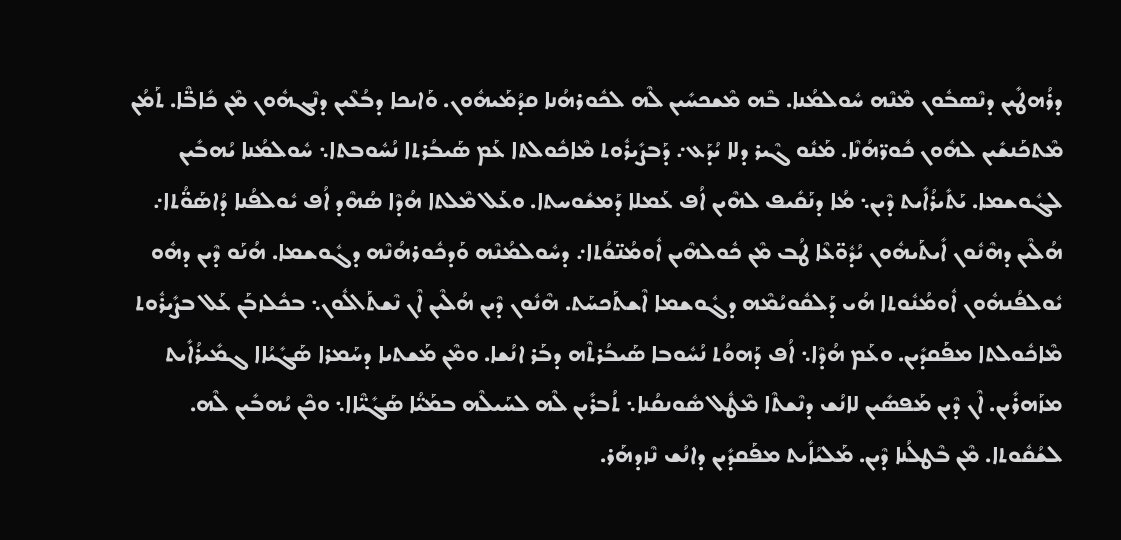ܕܪܳܗܛܺܝܢ ܕܢܶܣܒܽܘܢ ܡܶܢܶܗ ܚܽܘܠܡܳܢܐ. ܒܶܗ ܡܶܫܟܚܺܝܢ ܠܶܗ ܠܟܽܘܪܗܳܢܐ ܩܕܳܡܰܝܗܽܘܢ. ܘܰܐܝܟܐ ܕܒܳܥܶܝܢ ܕܢܶܓܗܽܘܢ ܡܶܢ ܟܺܐܒ̈ܶܐ. ܬܰܡܳܢ ܡܶܬܟܰܢܫܺܝܢ ܠܗܽܘܢ ܟܽܘܪ̈ܗܳܢܶܐ. ܡܰܢܽܘ ܓܶܝܪ ܕܠܐ ܝܳܕܰܥ܇ ܕܰܒܨܺܝܪܽܘܬ ܡܶܐܟܽܘܠܬܐ ܥܰܡ ܣܰܝܒܳܪܬܐ ܢܳܚܽܘܒܬܐ܆ ܚܽܘܠܡܳܢܐ ܝܳܗܒܺܝܢ ܠܓܽܘܫܡܐ. ܝܰܬܺܝܪܳܐܺܝܬ ܕܶܝܢ܆ ܡܳܐ ܕܢܰܩܺܝܦ ܠܗܶܝܢ ܐܳܦ ܥܰܡܠܐ ܕܰܡܫܽܘܚܬܐ. ܘܥܰܠ ܡܶܠܬܐ ܗܳܕܶܐ ܣܳܗܶܕ ܐܳܦ ܝܽܘܠܦܳܢܐ ܕܳܐܣܰܘ̈ܳܬܐ܇ ܗܳܠܶܝܢ ܕܗܶܢܽܘܢ ܐܺܝܬܰܝܗܽܘܢ ܝܳܕܽܘ̈ܥܶܐ ܛܳܒ ܡܶܢ ܟܽܘܠܗܶܝܢ ܐܽܘܡܳܢ̈ܘܳܬܐ܇ ܕܚܽܘܠܡܳܢܶܗ ܘܰܕܟܽܘܪܗܳܢܶܗ ܕܓܽܘܫܡܐ. ܗܳܢܰܘ ܕܶܝܢ ܕܗܽܘ ܝܽܘܠܦܳܢܗܽܘܢ ܐܽܘܡܳܢܽܘܬܐ ܗܳܝ ܕܰܠܩܽܘܝܳܡܶܗ ܕܓܽܘܫܡܐ ܐܶܫܬܰܟܚܰܬ. ܗܶܢܽܘܢ ܕܶܝܢ ܗܳܠܶܝܢ ܐܶܢ ܢܶܫܬܰܐܠܽܘܢ܆ ܒܟܽܠܙܒܰܢ ܥܰܠ ܒܨܺܝܪܽܘܬ ܡܶܐܟܽܘܠܬܐ ܡܦܰܩܕܺܝܢ. ܘܥܰܡ ܗܳܕܶܐ܆ ܐܳܦ ܕܰܗܘܳܬ ܢܳܚܽܘܒܐ ܣܰܝܒܳܪܬܶܗ ܕܒܰܪ ܐܢܳܫܐ. ܘܡܶܢ ܡܰܫܬܝܐ ܕܚܰܡܪܐ ܣܰܓܺܝܳܐܐ ܓܡܺܝܪܳܐܺܝܬ ܡܙܰܗܪܺܝܢ. ܐܶܢ ܕܶܝܢ ܡܰܦܣܺܝܢ ܠܐܢܳܫ ܕܢܶܫܬܶܐ ܡܶܛܽܠ ܣܽܘܢܩܳܢܐ܆ ܬܳܒܪܺܝܢ ܠܶܗ ܠܚܰܝܠܶܗ ܒܡܰܝ̈ܳܐ ܣܰܓܺܝ̈ܶܐܐ܆ ܘܟܶܢ ܝܳܗܒܺܝܢ ܠܶܗ. ܠܫܳܩܽܘܬܐ. ܡܶܢ ܒܶܛܠܳܢܐ ܕܶܝܢ. ܡܰܠܝܳܐܺܝܬ ܡܦܰܩܕܺܝܢ ܕܐܢܳܫ ܢܶܙܕܗܰܪ.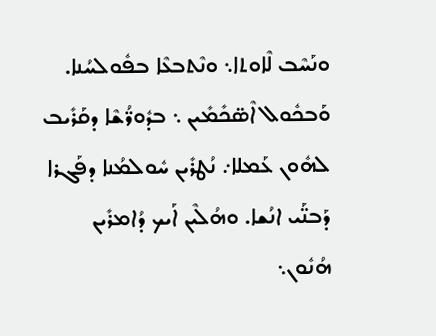ܘܢܰܚܶܒ ܠܶܐܘܬܐ܆ ܘܢܶܬܒܥܶܐ ܒܦܽܘܠܚܳܢܐ. ܘܰܒܟܽܘܠ ܐܶܣ̈ܟܺܡܺܝܢ ܆ ܒܕܽܘܪ̈ܳܫܶܐ ܕܩܰܪܺܝܒ ܠܗܽܘܢ ܥܰܡܠܐ܇ ܢܳܛܪܺܝܢ ܚܽܘܠܡܳܢܐ ܕܦܰܓܪܐ ܕܰܒܢ̈ܰܝ ܐܢܳܫܐ. ܘܗܳܠܶܝܢ ܐܰܝܟ ܕܳܐܡܪܺܝܢ ܗܳܢܽܘܢ܆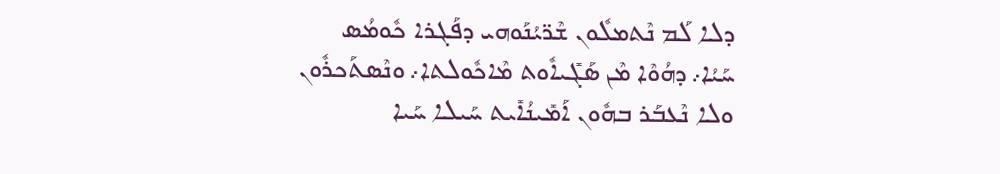ܕܠܐ ܠܰܡ ܢܶܬܡܠܽܘܢ ܫܶܪ̈ܝܳܢܰܘܗܝ ܕܦܰܓܪܐ ܟܽܘܡܳܣ ܚܰܝܳܐ܇ ܕܗܳܘܶܐ ܡܶܢ ܣܰܓܺܝܐܽܘܬ ܡܶܐܟܽܘܠܬܐ܇ ܘܢܶܣܬܰܟܪܽܘܢ ܘܠܐ ܢܶܥܒܰܪ ܒܗܽܘܢ ܐܰܡܺܝܢܳܐܺܝܬ ܚܰܝܠܐ ܚܰܝܐ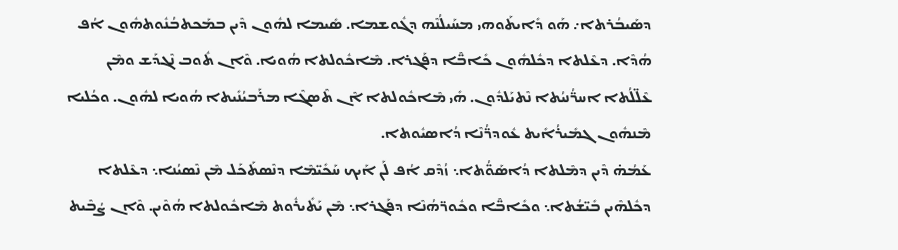ܕܣܰܝܒܳܪܬܐ܇ ܗܰܘ ܕܺܐܝܬܰܘܗܝ ܡܚܰܝܠܳܢܶܗ ܕܓܽܘܫܡܐ. ܣܺܝܡܐ ܠܗܽܘܢ ܕܶܝܢ ܒܡܰܟܬܒܳܢܽܘܬܗܽܘܢ ܐܳܦ ܗܳܕܶܐ. ܕܥܶܠܬܐ ܕܟܽܠܗܽܘܢ ܟܺܐܒ̈ܶܐ ܕܦܰܓܪܐ. ܡܶܐܟܽܘܠܬܐ ܗܳܘܝܐ. ܘܶܐܢ ܬܽܘܒ ܢܶܓܕܰܫ ܘܡܶܢ ܥܶܠ̈ܠܳܬܐ ܐܚܪ̈ܳܢܝܳܬܐ ܢܶܬܝܰܠܕܽܘܢ. ܗܺܝ ܡܶܐܟܽܘܠܬܐ ܐܶܢ ܬܶܣܓܶܐ ܡܪܰܒܝܳܢܺܝܬܐ ܗܳܘܝܐ ܠܗܽܘܢ. ܘܟܳܠܝܐ ܡܶܢܗܽܘܢ ܓܡܺܝܪܳܐܺܝܬ ܥܽܘܕܪ̈ܳܢܶܐ ܕܳܐܣܝܽܘܬܐ.
ܥܰܡܳܗ̇ ܕܶܝܢ ܕܡܶܠܬܐ ܕܳܐܣܰܘ̈ܳܬܐ܆ ܙܳܕܶܩ ܐܳܦ ܠܰܢ ܐܰܝܟ ܚܰܟܺܝ̈ܡܶܐ ܕܢܶܣܬܰܟܰܠ ܡܶܢ ܢܶܣܝܳܢܐ܆ ܕܥܶܠܬܐ ܕܟܽܠܗܶܝܢ ܒܺܝ̈ܫܳܬܐ܆ ܘܟܺܐܒ̈ܶܐ ܘܟܽܘܪ̈ܗܳܢܶܐ ܕܦܰܓܪܐ܆ ܡܶܢ ܝܰܬܺܝܪܽܘܬ ܡܶܐܟܽܘܠܬܐ ܗܳܘܶܝܢ. ܘܶܐܢ ܨܳܒܶܝܬ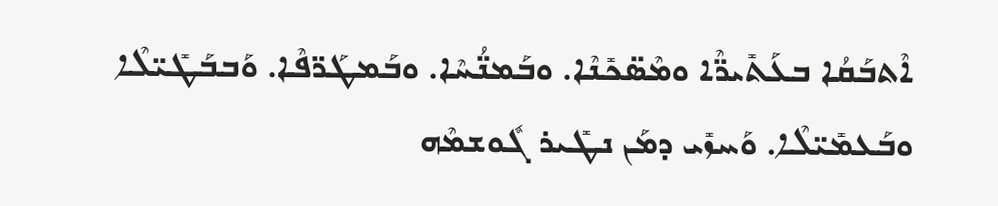ܐܶܬܒܰܩܳܐ ܒܥܰܬܺܝܪ̈ܶܐ ܘܡܶܣ̈ܟܺܢܶܐ. ܘܒܰܡܢ̈ܳܚܶܐ. ܘܒܰܡܛܰܪ̈ܦܶܐ. ܘܰܒܒܰܛܺܝ̈ܠܶܐ ܘܒܰܥܡܺܝ̈ܠܶܐ. ܘܰܚܙܺܝ ܕܡܰܢ ܢܛܺܝܪ ܓܽܘܫܡܶܗ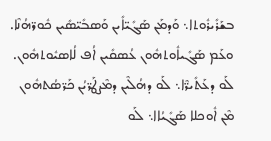ܒܫܰܪܺܝܪܽܘܬܐ܆ ܘܰܕܡܰܢ ܣܰܓܺܝ̈ܐܺܝܢ ܘܰܣܒܺܝ̈ܣܺܝܢ ܟܽܘܪ̈ܗܳܢܶܐ. ܘܥܰܡ ܣܰܓܺܝܐܽܘܬܗܽܘܢ ܥܳܣܩܺܝܢ ܐܳܦ ܠܳܐܣܝܽܘܬܗܽܘܢ. ܠܰܘ ܕܥܰܬܺܝܪ̈ܶܐ܆ ܠܰܘ ܕܗܳܠܶܝܢ ܕܡܶܨܛܰܪ̈ܝܳܢ ܟܰܪ̈ܣܳܬܗܽܘܢ ܡܶܢ ܐܽܘܟܠܐ ܣܰܓܺܝܳܐܐ܆ ܠܰܘ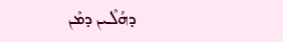ܕܗܳܠܶܝܢ ܕܡܶܢ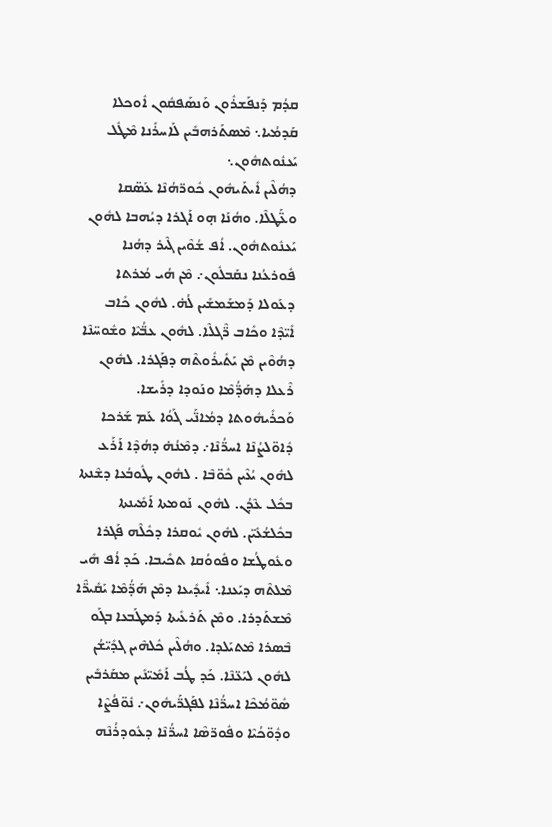ܩܕܳܡ ܕܰܢܦܰܫܪܽܘܢ ܘܰܢܣܰܦܩܽܘܢ ܐܽܘܟܠܐ ܩܰܕܡܳܝܐ܆ ܡܶܣܬܰܪܗܒܺܝܢ ܠܰܐܚܪܺܢܐ ܡܶܛܽܠ ܝܰܥܢܽܘܬܗܽܘܢ܆
ܕܗܳܠܶܝܢ ܐܺܝܬܰܝܗܽܘܢ ܟܽܘܪ̈ܗܳܢܶܐ ܥܰܣ̈ܩܐ ܘܥ̈ܰܛܠܶܐ. ܘܗܳܢܰܐ ܗ̣ܘ ܐܰܓܪܐ ܕܝܳܗܒܐ ܠܗܽܘܢ ܝܰܥܢܽܘܬܗܽܘܢ. ܐܳܦ ܫܳܘܶܝܢ ܓܶܝܪ ܕܗܳܢܐ ܦܽܘܪܥܳܢܐ ܢܩܰܒܠܽܘܢ܇ ܡܶܢ ܗܳܝ ܡܳܪܬܐ ܕܥܰܘܠܐ ܕܰܡܫܰܡܫܺܝܢ ܠܳܗ̇. ܠܗܽܘܢ ܟܺܐܒ ܐܺܝ̈ܕܶܐ ܘܟܺܐܒ ܪ̈ܶܓܠܶܐ. ܠܗܽܘܢ ܥܒ̈ܳܝܶܐ ܘܫܽܘܚ̈ܢܶܐ ܕܗܳܘܶܝܢ ܡܶܢ ܝܰܬܺܝܪܽܘܬܶܗ ܕܦܰܓܪܐ. ܠܗܽܘܢ ܪܶܥܠܐ ܕܗܰܕ̈ܳܡܶܐ ܘܢܰܘܕܐ ܕܪܺܝܫܐ. ܘܰܟܪܺܝܗܽܘܬܐ ܕܡܳܐܢ̈ܰܝ ܓܰܘܳܐ ܥܰܡ ܫܰܪܟܐ ܕܽܐܘ̈ܠܨܳܢܶܐ ܐܚܪ̈ܳܢܶܐ܇ ܕܡܶܢܳܗ̇ ܕܗܳܕܶܐ ܐܰܪܰܥ ܠܗܽܘܢ ܝܳܥܶܝܢ ܟܽܘ̈ܒܶܐ . ܠܗܽܘܢ ܛܽܘܒܳܥܐ ܕܫܶܢܬܐ ܒܟܽܠ ܥܶܕܳܢ. ܠܗܽܘܢ ܢܰܘܡܬܐ ܐܰܡܺܝܢܬܐ ܒܟܽܠܫܳܥܺܝ̈ܢ. ܠܗܽܘܢ ܝܽܘܩܪܐ ܕܟܽܠܶܗ ܦܰܓܪܐ ܘܥܽܘܛܳܫܐ ܘܦܽܘܘܳܩܐ ܬܟܺܝܒܐ. ܟܰܕ ܐܳܦ ܗܺܝ ܡܶܠܬܶܗ ܕܝܰܥܢܐ܆ ܐܺܝܕܺܝܥܐ ܕܡܶܢ ܗܰܕ̈ܳܡܶܐ ܝܰܩܺܝܖ̈ܶܐ ܡܶܫܬܰܕܪܐ. ܘܡܶܢ ܬܰܪܥܺܝܬܐ ܕܰܡܛܰܒܥܐ ܒܓܰܘ ܒܶܣܪܐ ܡܶܬܝܰܠܕܐ. ܘܗܳܠܶܝܢ ܟܽܠܗܶܝܢ ܓܕܺܝ̈ܫܳܢ ܠܗܽܘܢ ܠܝܰܥ̈ܢܶܐ. ܟܰܕ ܛܳܒ ܐܰܡܺܝ̈ܢܺܝܢ ܡܩܰܪܒܺܝܢ ܣܽܘ̈ܡܳܟܶܐ ܐܚܪ̈ܳܢܶܐ ܠܦܰܓܪ̈ܰܝܗܽܘܢ܇ ܢܽܘ̈ܦܳܨܶܐ ܘܕܽܘ̈ܟܳܝܶܐ ܘܦܽܘܪ̈ܣܶܐ ܐܚܪ̈ܳܢܶܐ ܕܥܽܘܕܪܳܢܶܗ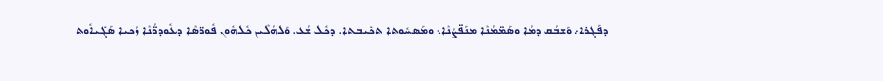ܕܦܰܓܪܐ܇ ܘܰܫܒܳܩ ܕܡܳܐ ܘܣܰܡ̈ܡܳܢܶܐ ܡܢܰܦ̈ܨܳܢܶܐ܆ ܘܡܰܣܚܽܘܬܐ ܬܟܺܝܒܬܐ. ܕܟܽܠ ܫܳܥ. ܘܰܠܗܳܠܶܝܢ ܟܽܠܗܽܘܢ ܦܽܘܪ̈ܣܶܐ ܕܥܽܘܕܪ̈ܳܢܶܐ ܙܳܟܝܐ ܣܰܓܺܝܐܽܘܬ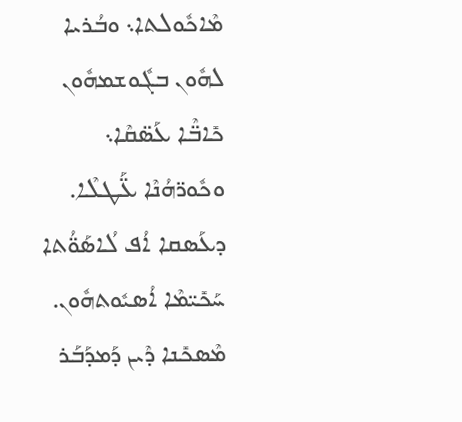ܡܶܐܟܽܘܠܬܐ܆ ܘܒܳܪܝܐ ܠܗܽܘܢ ܒܓܽܘܫܡܗܽܘܢ ܟܺܐܒ̈ܶܐ ܥܰܣ̈ܩܶܐ܆ ܘܟܽܘܪ̈ܗܳܢܶܐ ܥ̈ܰܛܠܶܐ. ܕܥܰܣܩܐ ܐܳܦ ܠܳܐܣܰܘ̈ܳܬܐ ܚܰܟܺܝ̈ܡܶܐ ܐܳܣܝܽܘܬܗܽܘܢ.
ܡܶܣܟܺܢܐ ܕܶܝܢ ܕܰܡܕܰܒܰܪ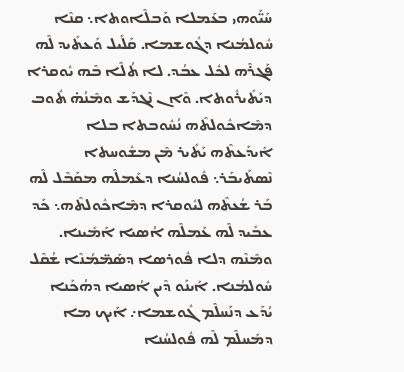ܚܰܝ̈ܰܘܗܝ ܒܥܰܡܠܐ ܘܰܒܠܶܐܘܬܐ܆ ܩܢܶܐ ܚܽܘܠܡܳܢܐ ܕܓܽܘܫܡܐ. ܩܰܠܺܝܠ ܘܰܥܬܺܝܕ ܠܶܗ ܦܰܓܪܶܗ ܠܟܽܠ ܥܒܳܕ. ܠܐ ܬܳܠܶܐ ܒܶܗ ܝܽܘܩܪܐ ܕܝܰܬܺܝܪܽܘܬܐ. ܘܶܐܢ ܢܶܓܕܰܫ ܘܡܶܢܳܗ̇ ܬܽܘܒ ܕܡܶܐܟܽܘܠܬܶܗ ܢܳܚܽܘܒܬܐ ܒܠܐ ܐܺܝܕܰܥܬܶܗ ܝܰܬܺܝܪ ܡܶܢ ܡܫܽܘܚܬܐ ܢܶܣܬܰܝܒܰܪ܆ ܦܽܘܠܚܳܢܐ ܕܥܰܡܠܶܗ ܡܩܰܒܶܠ ܠܶܗ ܒܰܪ ܫܳܥܬܶܗ ܠܝܽܘܩܪܐ ܕܡܶܐܟܽܘܠܬܶܗ܆ ܟܰܕ ܥܒܺܝܕ ܠܶܗ ܥܰܡܠܶܗ ܐܳܣܝܐ ܐܰܡܺܝܢܐ. ܘܡܶܢܶܗ ܕܠܐ ܦܽܘܪܣܐ ܕܣܰܡ̈ܡܳܢܶܐ ܫܳܩܶܠ ܚܽܘܠܡܳܢܐ. ܐܰܝܢܰܘ ܕܶܝܢ ܐܳܣܝܐ ܕܗܳܟܰܢܐ ܝܳܕܰܥ ܕܢܰܚܠܶܡ ܓܽܘܫܡܐ܇ ܐܰܝܟ ܡܐ ܕܡܰܚܠܶܡ ܠܶܗ ܦܽܘܠܚܳܢܐ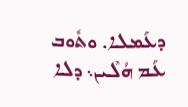ܕܥܰܡܠܐ. ܘܬܽܘܒ ܥܰܡ ܗܳܠܶܝܢ܆ ܕܠܐ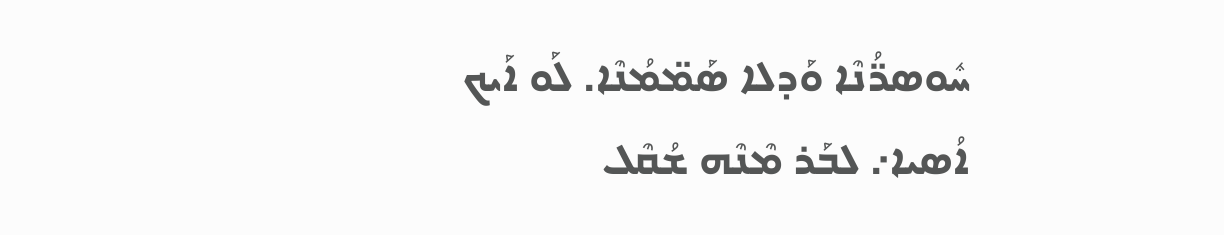ܚܽܘܣܪ̈ܳܢܶܐ ܘܰܕܠܐ ܣܰܡ̈ܡܳܢܶܐ. ܠܰܘ ܐܰܝܟ ܐܳܣܝܐ܇ ܠܒܰܪ ܡܶܢܶܗ ܫܳܩܶܠ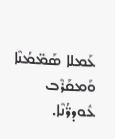ܥܰܡܠܐ ܣܰܡ̈ܡܳܢܶܐ ܘܰܡܩܰܪܶܒ ܥܽܘܕܪ̈ܳܢܶܐ.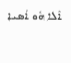ܐܶܠܐ ܗܽܘ ܐܳܣܝܐ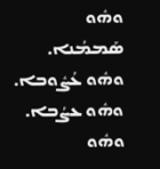ܘܗܽܘ ܣܰܡܡܳܢܐ. ܘܗܽܘ ܥܳܨܽܘܒܐ. ܘܗܽܘ ܥܨܳܒܐ. ܘܗܽܘ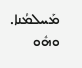ܡܰܚܠܡܳܢܐ. ܘܗܽܘ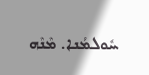ܚܽܘܠܡܳܢܐ. ܡܶܢܶܗ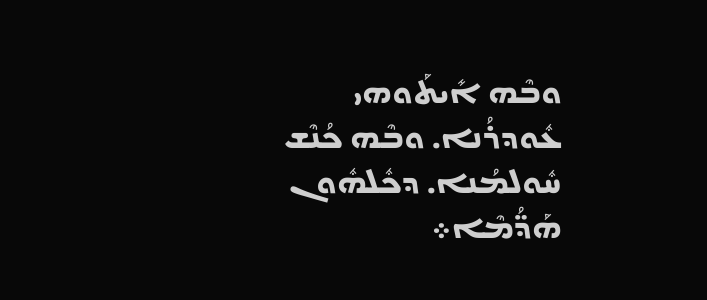ܘܒܶܗ ܐܺܝܬܰܘܗܝ ܥܽܘܕܪܳܢܐ. ܘܒܶܗ ܟܳܢܶܫ ܚܽܘܠܡܳܢܐ. ܕܟܽܠܗܽܘܢ ܗܰܕ̈ܳܡܶܐ܀